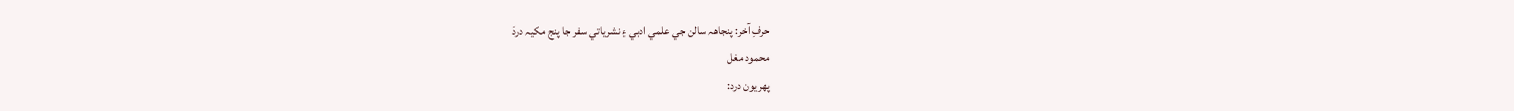حرفِ آخر: پنجاھہ سالن جي علمي ادبي ۽ نشرياتي سفر جا پنج مکيہ دردَ
محمود مغل
پھريون درد: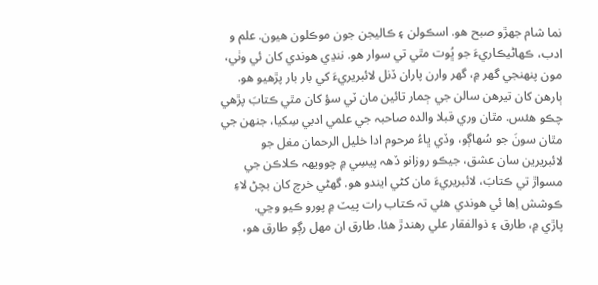نما شام جھڙو صبح هو. اسڪولن ۽ ڪاليجن جون موڪلون هيون. علم و ادب، ڪھاڻيڪاريءَ جو ڀُوت مٿي تي سوار هو. ننڍي هوندي کان ئي وٺي، مون پنھنجي گهر ۾، گهر وارن پاران ڏنل لائبريريءَ کي بار بار پڙهيو هو. ٻارهن کان تيرهن سالن جي ڄمار تائين مان ٽي سؤ کان مٿي ڪتابَ پڙهي چڪو هئس. مٿان وري قبلا والدہ صاحبہ جي علمي ادبي سِکيا، جنھن جي مٿان سونَ جو سُهاڳو، وڏي ڀاءُ مرحوم ادا خليل الرحمان مغل جو لائبريرين سان عشق، جيڪو روزانو ڏھہ پيسِي ۾ چوويھہ ڪلاڪن جي مسواڙ تي ڪتابَ، لائبريريءَ مان کڻي ايندو هو. گهڻي خرچ کان بچڻ لاءِ ڪوشش اِها ئي هوندي هئي تہ ڪتاب رات پيٽ ۾ پورو ڪيو وڃي.
پاڙي ۾، طارق ۽ ذوالفقار علي رهندڙ هئا. طارق ان مھل رڳو طارق هو،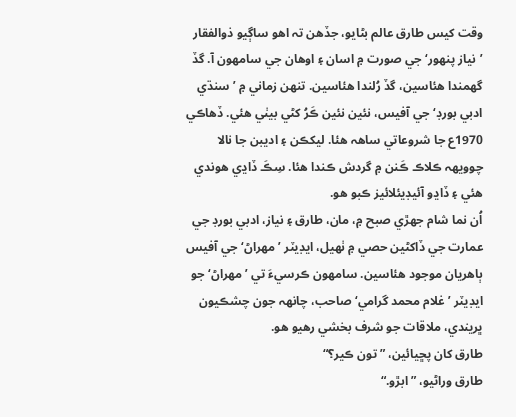وقت کيس طارق عالم بڻايو، جڏهن تہ اهو ساڳيو ذوالفقار ’نياز پنھور‘ جي صورت ۾ اسان ۽ اوهان جي سامھون آ. گڏ گهمندا هئاسين، گڏ رُلندا هئاسين. تنھن زماني ۾ ’سنڌي ادبي بورڊ‘ جي آفيس، نئين نئين ڪَرُ کڻي بيٺي هئي. ڏهاڪي 1970ع جا شروعاتي ساھہ هئا. ليکڪن ۽ اديبن جا نالا چوويھہ ڪلاڪ ڪَنن ۾ گردش ڪندا هئا. سِڪَ ڏاڍي هوندي هئي ۽ ڏاڍو آئيڊيئلائيز ڪبو هو.
اُن نما شام جھڙي صبح ۾، مان، طارق ۽ نياز، ادبي بورڊ جي عمارت جي ڏاکڻين حصي ۾ ٺھيل، ايڊيٽر ’مھراڻ‘ جي آفيس ٻاهريان موجود هئاسين. سامھون ڪرسيءَ تي ’مھراڻ‘ جو ايڊيٽر ’غلام محمد گرامي‘ صاحب، چانھہ جون چشڪيون ڀريندي، ملاقات جو شرف بخشي رهيو هو.
طارق کان پڇيائين، ”تون ڪير؟“
طارق وراڻيو، ”ابڙو.“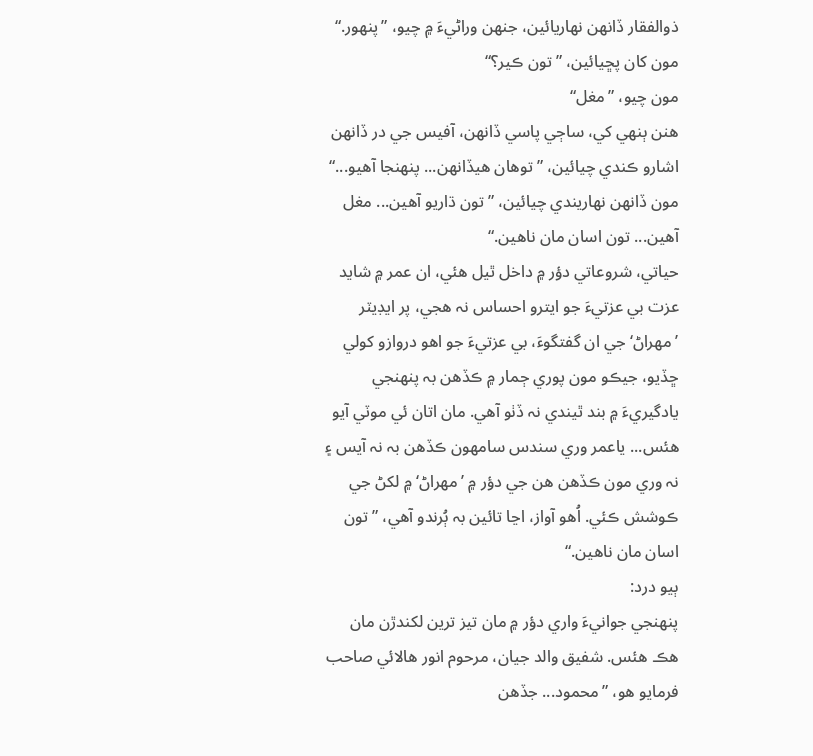ذوالفقار ڏانھن نھاريائين، جنھن وراڻيءَ ۾ چيو، ”پنھور.“
مون کان پڇيائين، ”تون ڪير؟“
مون چيو، ”مغل“
هنن ٻنھي کي، ساڄي پاسي ڏانھن، آفيس جي در ڏانھن اشارو ڪندي چيائين، ”توهان هيڏانھن... پنھنجا آهيو...“ مون ڏانھن نھاريندي چيائين، ”تون ڌاريو آهين... مغل آهين... تون اسان مان ناهين.“
حياتي، شروعاتي دؤر ۾ داخل ٿيل هئي، ان عمر ۾ شايد عزت بي عزتيءَ جو ايترو احساس نہ هجي، پر ايڊيٽر ’مھراڻ‘ جي ان گفتگوءَ، بي عزتيءَ جو اهو دروازو کولي ڇڏيو، جيڪو مون پوري ڄمار ۾ ڪڏهن بہ پنھنجي يادگيريءَ ۾ بند ٿيندي نہ ڏٺو آهي. مان اتان ئي موٽي آيو هئس... ياعمر وري سندس سامھون ڪڏهن بہ نہ آيس ۽ نہ وري مون ڪڏهن هن جي دؤر ۾ ’مھراڻ‘ ۾ لکڻ جي ڪوشش ڪئي. اُهو آواز، اڃا تائين بہ ٻُرندو آهي، ”تون اسان مان ناهين.“
ٻيو درد:
پنھنجي جوانيءَ واري دؤر ۾ مان تيز ترين لکندڙن مان هڪ هئس. شفيق والد جيان، مرحوم انور هالائي صاحب فرمايو هو، ”محمود... جڏهن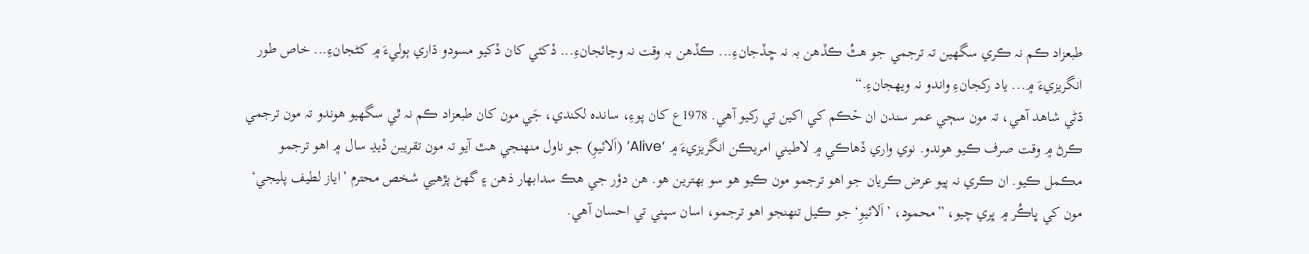طبعزاد ڪم نہ ڪري سگهين تہ ترجمي جو هٿُ ڪڏهن بہ نہ ڇڏجانءِ... ڪڏهن بہ وقت نہ وڃائجانءِ... ڏکئي کان ڏکيو مسودو ڌاري ٻوليءَ ۾ کڻجانءِ... خاص طور انگريزيءَ ۾... ياد رکجانءِ واندو نہ ويھجانءِ.“
ڌڻي شاهد آهي، تہ مون سڄي عمر سندن ان حۡڪم کي اکين تي رکيو آهي. 1978ع کان پوءِ، ساندہ لکندي، جَي مون کان طبعزاد ڪم نہ ٿي سگهيو هوندو تہ مون ترجمي ڪرڻ ۾ وقت صرف ڪيو هوندو. نوي واري ڏهاڪي ۾ لاطيني امريڪن انگريزيءَ ۾ ‘Alive’ (اَلائيوِ) جو ناول منھنجي هٿ آيو تہ مون تقريبن ڏيڍ سال ۾ اهو ترجمو مڪمل ڪيو. ان ڪري نہ پيو عرض ڪريان جو اهو ترجمو مون ڪيو هو سو بھترين هو. هن دؤر جي هڪ سدابھار ذهن ۽ گهڻ پڙهيي شخص محترم ’اياز لطيف پليجي‘ مون کي ڀاڪُر ۾ ڀري چيو، ”محمود، ’اَلائيوِ‘ جو ڪيل تنھنجو اهو ترجمو، اسان سڀني تي احسان آهي.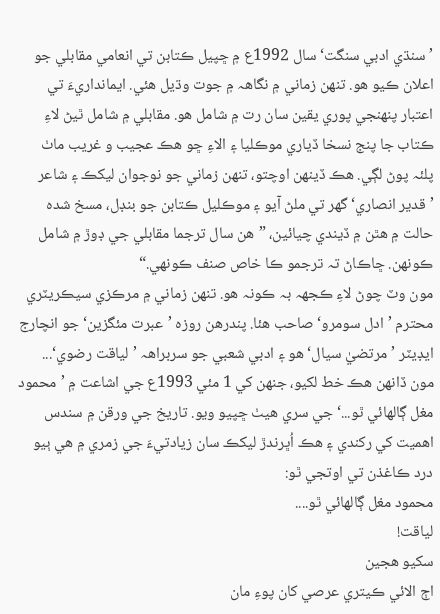’سنڌي ادبي سنگت‘ سال 1992ع ۾ ڇپيل ڪتابن تي انعامي مقابلي جو اعلان ڪيو هو. تنھن زماني ۾ نگاھہ ۾ جوت وڌيل هئي. ايمانداريءَ تي اعتبار پنھنجي پوري يقين سان رت ۾ شامل هو. مقابلي ۾ شامل ٿيڻ لاءِ ڪتاب جا پنج نسخا ڏياري موڪليا ۽ الاءِ ڇو هڪ عجيب و غريب ماٺ پلئہ پوڻ لڳي. هڪ ڏينھن اوچتو، تنھن زماني جو نوجوان ليکڪ ۽ شاعر ’قدير انصاري‘ گهر تي ملڻ آيو ۽ موڪليل ڪتابن جو بنڊل، مسخ شدہ حالت ۾ هٿن ۾ ڏيندي چيائين، ”هن سال ترجما مقابلي جي ڊوڙ ۾ شامل ڪونھن. ڇاڪاڻ تہ ترجمو ڪا خاص صنف ڪونھي.“
مون وٽ چوڻ لاءِ ڪجهہ بہ ڪونہ هو. تنھن زماني ۾ مرڪزي سيڪريٽري محترم ’ادل سومرو‘ صاحب هئا. پندرهن روزہ ’عبرت مئگزين‘ جو انچارج ايڊيٽر ’مرتضيٰ سيال‘ هو ۽ ادبي شعبي جو سربراھہ ’لياقت رضوي‘... مون ڏانھن هڪ خط لکيو، جنھن کي 1 مئي 1993ع جي اشاعت ۾ ’محمود مغل ڳالھائي ٿو...‘ جي سري هيٺ ڇپيو ويو. تاريخ جي ورقن ۾ سندس اهميت کي رکندي ۽ هڪ اُڀرندڙ ليکڪ سان زيادتيءَ جي زمري ۾ هي ٻيو درد ڪاغذن تي اوتجي ٿو:
محمود مغل ڳالھائي ٿو....
لياقت!
سکيو هجين
اڄ الائي ڪيتري عرصي کان پوءِ مان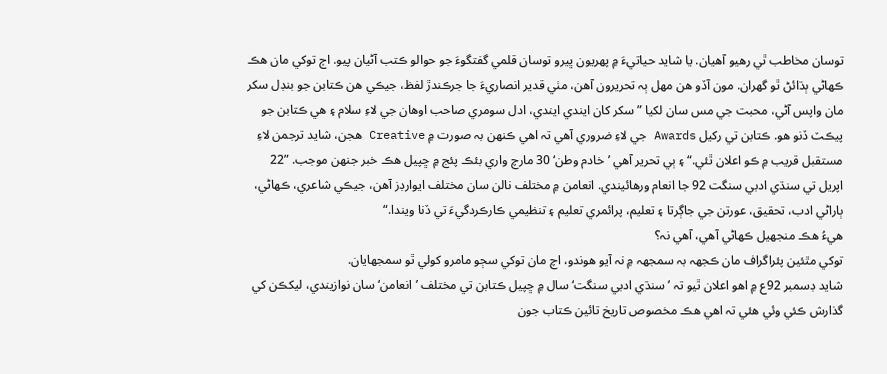توسان مخاطب ٿي رهيو آهيان. يا شايد حياتيءَ ۾ پھريون ڀيرو توسان قلمي گفتگوءَ جو حوالو ڪتب آڻيان پيو. اڄ توکي مان هڪ ڪھاڻي ٻڌائڻ ٿو گهران. مون آڏو هن مھل ٻہ تحريرون آهن، مٺي قدير انصاريءَ جا جرڪندڙ لفظ، جيڪي هن ڪتابن جو بنڊل سکر مان واپس آڻي، محبت جي مس سان لکيا ”سکر کان ايندي ايندي، ادل سومري صاحب اوهان جي لاءِ سلام ۽ هي ڪتابن جو پيڪٽ ڏنو هو. ڪتابن تي رکيل Awards جي لاءِ ضروري آهي تہ اهي ڪنھن بہ صورت ۾ Creative هجن، شايد ترجمن لاءِ مستقبل قريب ۾ ڪو اعلان ٿئي.“ ۽ ٻي تحرير آهي ’خادم وطن‘ 30 مارچ واري بئڪ پئج ۾ ڇپيل هڪ خبر جنھن موجب. ”22 اپريل تي سنڌي ادبي سنگت 92 جا انعام ورهائيندي. انعامن ۾ مختلف نالن سان مختلف ايوارڊز آهن، جيڪي شاعري، ڪھاڻي، ٻاراڻي ادب، تحقيق، عورتن جي جاڳرتا ۽ تعليم، پرائمري تعليم ۽ تنظيمي ڪارڪردگيءَ تي ڏنا ويندا.“
هيءُ هڪ منجهيل ڪھاڻي آهي، آهي نہ؟
توکي مٿئين پئراگراف مان ڪجهہ بہ سمجهہ ۾ نہ آيو هوندو، اچ مان توکي سڄو مامرو کولي ٿو سمجهايان.
شايد ڊسمبر 92ع ۾ اهو اعلان ٿيو تہ ’سنڌي ادبي سنگت‘ سال ۾ ڇپيل ڪتابن تي مختلف ’انعامن‘ سان نوازيندي، ليکڪن کي گذارش ڪئي وئي هئي تہ اهي هڪ مخصوص تاريخ تائين ڪتاب جون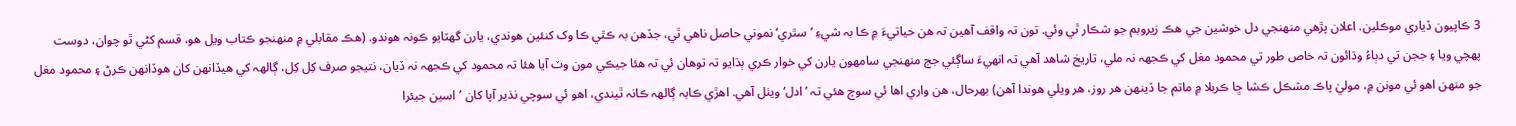3 ڪاپيون ڏياري موڪلين. اعلان پڙهي منھنجي دل خوشين جي هڪ زيروبم جو شڪار ٿي وئي. تون تہ واقف آهين تہ هن حياتيءَ ۾ ڪا بہ شيءِ ’سٿري‘ نموني حاصل ناهي ٿي، جڏهن بہ ڪٿي ڪا وک کنئين هوندي، يارن گهٽايو ڪونہ هوندو. (هڪ مقابلي ۾ منھنجو ڪتاب ويل هو، قسم کڻي ٿو چوان، دوست پھچي ويا ۽ ججن تي دٻاءُ وڌائون تہ خاص طور تي محمود مغل کي ڪجهہ نہ ملي، تاريخ شاهد آهي تہ انھيءَ ساڳئي جج منھنجي سامھون يارن کي خوار ڪري ٻڌايو تہ توهان ئي تہ هئا جيڪي مون وٽ آيا هئا تہ محمود کي ڪجهہ نہ ڏيان، نتيجو صرف کِل کِل، ڳالھہ کي هيڏانھن کان هوڏانھن ڪرڻ ۽ محمود مغل جو منھن اهو ئي مونن ۾، موليٰ پاڪ مشڪل ڪشا ڇا ڪربلا ۾ ماتم جا ڏينھن هر روز، هر ويلي هوندا آهن) بھرحال، هن واري اها ئي سوچ هئي تہ ’ادل‘ ويٺل آهي. اهڙي ڪابہ ڳالھہ ڪانہ ٿيندي، اهو ئي سوچي نذير آپا کان ’اسين جيئرا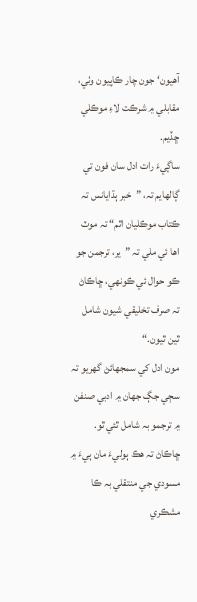آهيون‘ جون چار ڪاپيون وٺي، مقابلي ۾ شرڪت لاءِ موڪلي ڇڏيم.
ساڳيءَ رات ادل سان فون تي ڳالھايم تہ، ”خبر ٻڌايانس تہ ڪتاب موڪليان اٿم“ تہ موٽ اها ئي ملي تہ ”ير، ترجمن جو ڪو حوال ئي ڪونھي، ڇاڪاڻ تہ صرف تخليقي شيون شامل ٿين ٿيون.“
مون ادل کي سمجهائڻ گهريو تہ سڄي جڳ جھان ۾ ادبي صنفن ۾ ترجمو بہ شامل ٿئي ٿو. ڇاڪاڻ تہ هڪ ٻوليءَ مان ٻيءَ ۾ مسودي جي منتقلي بہ ڪا مشڪري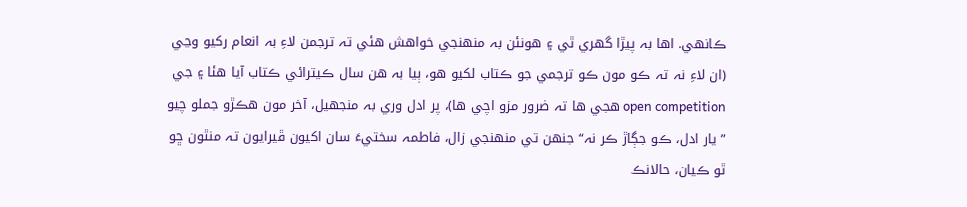ڪانھي. اها بہ پيڙا گهري ٿي ۽ هونئن بہ منھنجي خواهش هئي تہ ترجمن لاءِ بہ انعام رکيو وڃي (ان لاءِ نہ تہ ڪو مون ڪو ترجمي جو ڪتاب لکيو هو، ٻيا بہ هن سال ڪيترائي ڪتاب آيا هئا ۽ جي open competition هجي ها تہ ضرور مزو اچي ها)، پر ادل وري بہ منجهيل، آخر مون هڪڙو جملو چيو ”يار ادل، ڪو جڳاڙ ڪر نہ“ جنھن تي منھنجي زال، فاطمہ سختيءَ سان اکيون ڦيرايون تہ منٿون ڇو ٿو ڪيان، حالانڪ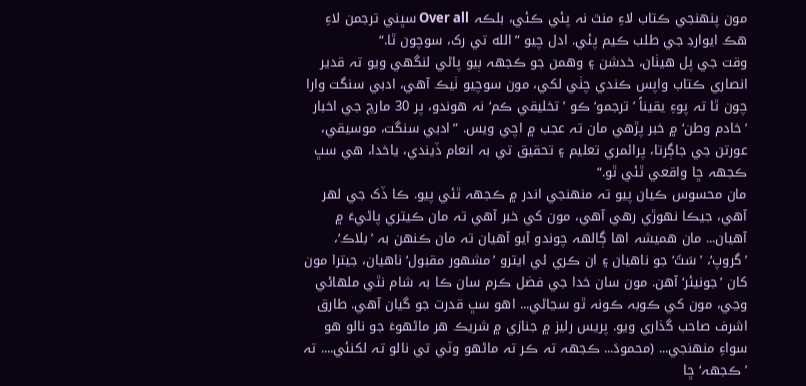مون پنھنجي ڪتاب لاءِ منٿ نہ پئي ڪئي، بلڪہ Over all سڀني ترجمن لاءِ هڪ ايوارڊ جي طلب ڪيم پئي. ادل چيو ”الله تي رک، سوچون ٿا.“
وقت جي پل هيٺان، خدشن ۽ وهمن جو ڪجهہ ٻيو پاڻي لنگهي ويو تہ قدير انصاري ڪتاب واپس ڪندي چٺي لکي، مون سوچيو ٺيڪ آهي، ادبي سنگت وارا چون ٿا تہ پوءِ يقيناً ’ترجمو‘ ڪو ’تخليقي ڪم‘ نہ هوندو، پر 30 مارچ جي اخبار ’خادم وطن‘ ۾ خبر پڙهي مان تہ عجب ۾ اچي ويس. ”ادبي سنگت، موسيقي، عورتن جي جاڳرتا، پرائمري تعليم ۽ تحقيق تي بہ انعام ڏيندي، ياخدا، هي سڀ ڪجهہ ڇا واقعي ٿئي ٿو.“
مان محسوس ڪيان پيو تہ منھنجي اندر ۾ ڪجهہ ٿئي پيو. ڪا ڏک جي لھر آهي، جيڪا نھوڙي رهي آهي، مون کي خبر آهي تہ مان ڪيتري پاڻيءَ ۾ آهيان... مان هميشہ اها ڳالھہ چوندو آيو آهيان تہ مان ڪنھن بہ ’بلاڪ‘، ’گروپ‘، ’سَٿَ‘ جو ناهيان ۽ ان ڪري ئي ايترو ’مشھور مقبول‘ ناهيان، جيترا مون کان ’جونيئر‘ آهن. مون سان خدا جي فضل ڪرم سان ڪا بہ شام نٿي ملھائي وڃي، مون کي ڪوبہ ڪونہ ٿو سڃاڻي... اهو سڀ قدرت جو گيان آهي. طارق اشرف صاحب گذاري ويو. پريس رليز ۾ جنازي ۾ شريڪ هر ماڻھوءَ جو نالو هو سواءِ منھنجي... (محمودَ... ڪجهہ تہ ڪر تہ ماڻھو وٽي تي نالو تہ لکنئي.... تہ ’ڪجهہ‘ ڇا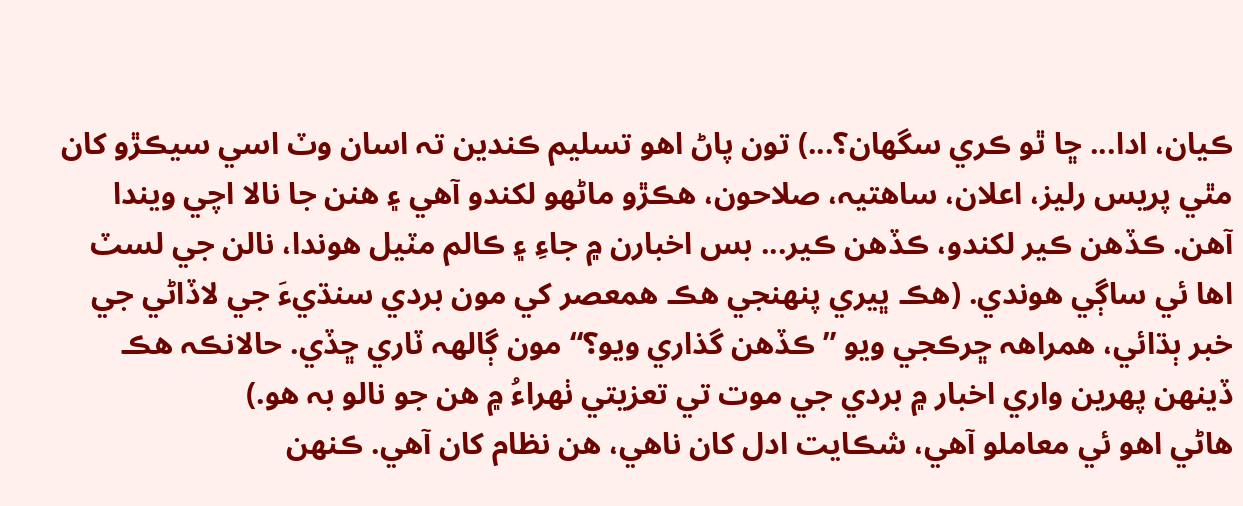ڪيان، ادا... ڇا ٿو ڪري سگهان؟...) تون پاڻ اهو تسليم ڪندين تہ اسان وٽ اسي سيڪڙو کان مٿي پريس رليز، اعلان، ساهتيہ، صلاحون، هڪڙو ماڻھو لکندو آهي ۽ هنن جا نالا اچي ويندا آهن. ڪڏهن ڪير لکندو، ڪڏهن ڪير... بس اخبارن ۾ جاءِ ۽ ڪالم مٽيل هوندا، نالن جي لسٽ اها ئي ساڳي هوندي. (هڪ ڀيري پنھنجي هڪ همعصر کي مون بردي سنڌيءَ جي لاڏاڻي جي خبر ٻڌائي، همراھہ ڇرڪجي ويو ”ڪڏهن گذاري ويو؟“ مون ڳالھہ ٽاري ڇڏي. حالانڪہ هڪ ڏينھن پھرين واري اخبار ۾ بردي جي موت تي تعزيتي ٺھراءُ ۾ هن جو نالو بہ هو.)
هاڻي اهو ئي معاملو آهي، شڪايت ادل کان ناهي، هن نظام کان آهي. ڪنھن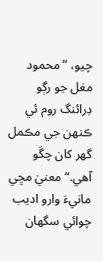چيو، ”محمود مغل جو رڳو ڊرائنگ روم ئي ڪنھن جي مڪمل گهر کان چڱو آهي.“ معنيٰ مڇي مانيءَ وارو اديب چوائي سگهان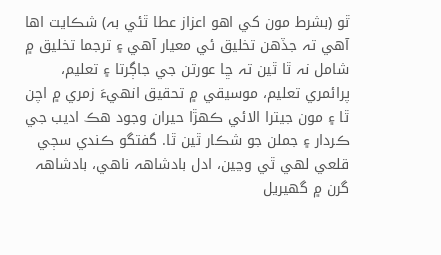ٿو (بشرط مون کي اهو اعزاز عطا ٿئي بہ) شڪايت اها آهي تہ جڏهن تخليق ئي معيار آهي ۽ ترجما تخليق ۾ شامل نہ ٿا ٿين تہ ڇا عورتن جي جاڳرتا ۽ تعليم، پرائمري تعليم، موسيقي ۾ تحقيق انھيءَ زمري ۾ اچن ٿا ۽ مون جيترا الائي ڪھڙا حيران وجود هڪ اديب جي ڪردار ۽ جملن جو شڪار ٿين ٿا. گفتگو ڪندي سڄي قلعي لھي ٿي وڃين، ادل بادشاھہ ناهي، بادشاھہ گرن ۾ گهيريل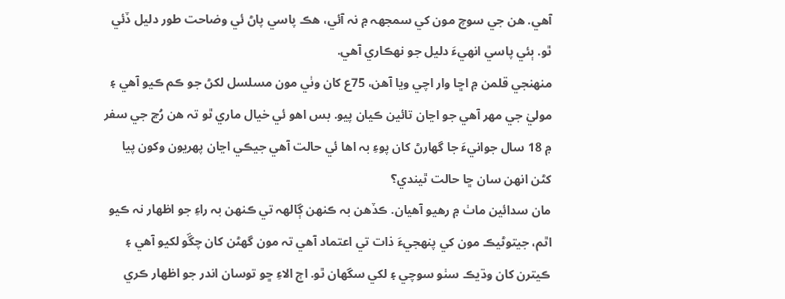آهي. هن جي سوچ مون کي سمجهہ ۾ نہ آئي، هڪ پاسي پاڻ ئي وضاحت طور دليل ڏئي ٿو. ٻئي پاسي انھيءَ دليل جو نھڪاري آهي.
منھنجي قلمن ۾ اڇا وار اچي ويا آهن، 75ع کان وٺي مون مسلسل لکڻ جو ڪم ڪيو آهي ۽ موليٰ جي مھر آهي جو اڃان تائين ڪيان پيو. بس اهو ئي خيال ماري ٿو تہ هن رُڃ جي سفر ۾ 18 سال جوانيءَ جا گهارڻ کان پوءِ بہ اها ئي حالت آهي جيڪي اڃان پھريون وکون پيا کڻن انھن سان ڇا حالت ٿيندي؟
مان سدائين ماٺ ۾ رهيو آهيان. ڪڏهن بہ ڪنھن ڳالھہ تي ڪنھن بہ راءِ جو اظھار نہ ڪيو اٿم، جيتوڻيڪ مون کي پنهجيءَ ذات تي اعتماد آهي تہ مون گهڻن کان چڱو لکيو آهي ۽ ڪيترن کان وڌيڪ سٺو سوچي ۽ لکي سگهان ٿو. اڄ الاءِ ڇو توسان اندر جو اظھار ڪري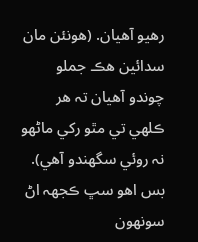رهيو آهيان. (هونئن مان سدائين هڪ جملو چوندو آهيان تہ هر ڪلھي تي مٿو رکي ماڻھو نہ روئي سگهندو آهي). بس اهو سڀ ڪجهہ اڻ سونھون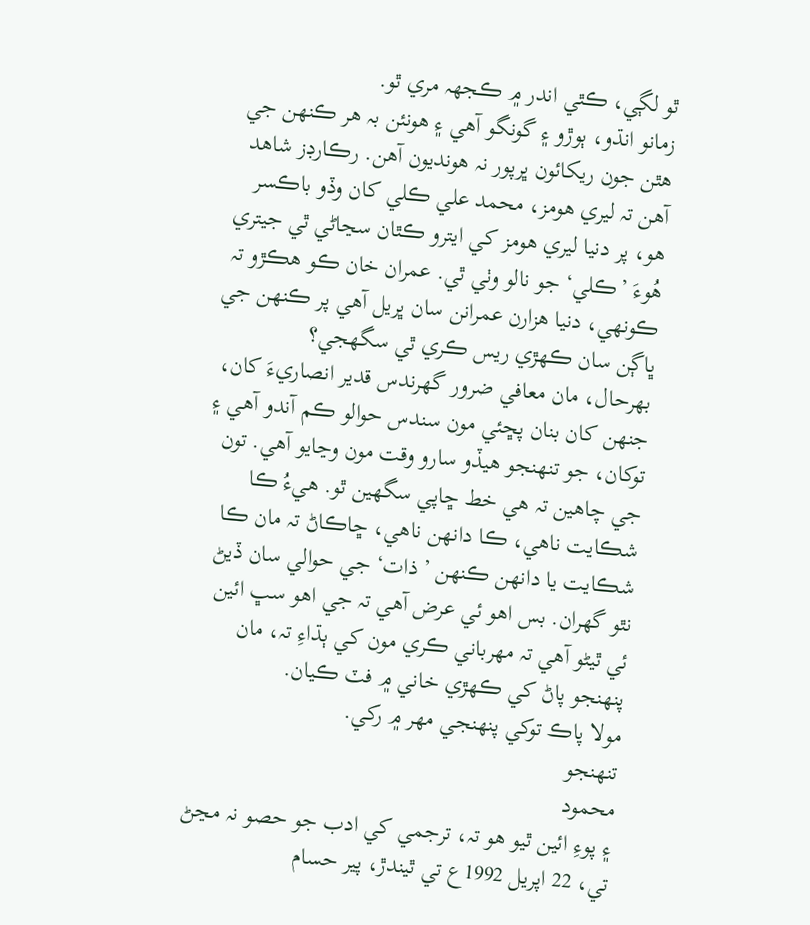ٿو لڳي، ڪٿي اندر ۾ ڪجهہ مري ٿو.
زمانو انڌو، ٻوڙو ۽ گونگو آهي ۽ هونئن بہ هر ڪنھن جي هٿن جون ريکائون ڀرپور نہ هونديون آهن. رڪارڊز شاهد آهن تہ ليري هومز، محمد علي ڪلي کان وڏو باڪسر هو، پر دنيا ليري هومز کي ايترو ڪٿان سڃاڻي ٿي جيتري هُوءَ ’ڪلي‘ جو نالو وٺي ٿي. عمران خان ڪو هڪڙو تہ ڪونھي، دنيا هزارن عمرانن سان ڀريل آهي پر ڪنھن جي ڀاڳن سان ڪھڙي ريس ڪري ٿي سگهجي؟
بھرحال، مان معافي ضرور گهرندس قدير انصاريءَ کان، جنھن کان بنان پڇئي مون سندس حوالو ڪم آندو آهي ۽ توکان، جو تنھنجو هيڏو سارو وقت مون وڃايو آهي. تون جي چاهين تہ هي خط ڇاپي سگهين ٿو. هيءُ ڪا شڪايت ناهي، ڪا دانھن ناهي، ڇاڪاڻ تہ مان ڪا شڪايت يا دانھن ڪنھن ’ذات‘ جي حوالي سان ڏيڻ نٿو گهران. بس اهو ئي عرض آهي تہ جي اهو سڀ ائين ئي ٿيڻو آهي تہ مھرباني ڪري مون کي ٻڌاءِ تہ، مان پنھنجو پاڻ کي ڪھڙي خاني ۾ فٽ ڪيان.
مولا پاڪ توکي پنھنجي مھر ۾ رکي.
تنھنجو
محمود
۽ پوءِ ائين ٿيو هو تہ، ترجمي کي ادب جو حصو نہ مڃڻ تي، 22 اپريل 1992ع تي ٿيندڙ، پير حسام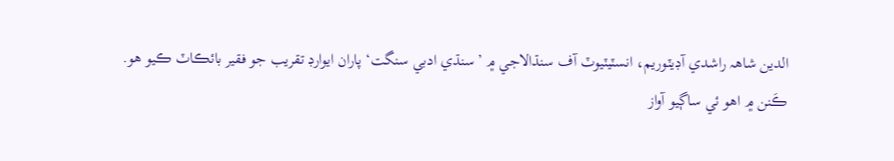الدين شاھہ راشدي آڊيٽوريم، انسٽيٽيوٽ آف سنڌالاجي ۾ ’سنڌي ادبي سنگت‘ پاران ايوارڊ تقريب جو فقير بائڪاٽ ڪيو هو.
ڪَنن ۾ اهو ئي ساڳيو آواز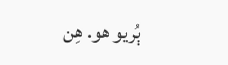ٻُريو هو. هِن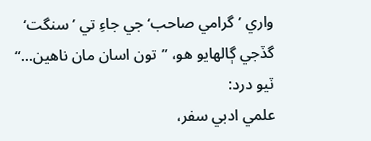واري ’گرامي صاحب‘ جي جاءِ تي ’سنگت‘ گڏجي ڳالھايو هو، ”تون اسان مان ناهين...“
ٽيو درد:
علمي ادبي سفر،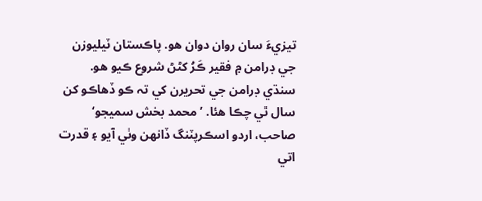تيزيءَ سان روان دوان هو. پاڪستان ٽيليوزن جي ڊرامن ۾ فقير ڪَرُ کڻڻ شروع ڪيو هو. سنڌي ڊرامن جي تحريرن کي تہ ڪو ڏهاڪو کن سال ٿي چڪا هئا. ’محمد بخش سميجو‘ صاحب، اردو اسڪرپٽنگ ڏانھن وٺي آيو ۽ قدرت اتي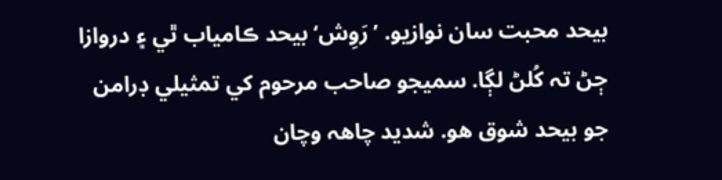بيحد محبت سان نوازيو. ’رَوِش‘ بيحد ڪامياب ٿي ۽ دروازا ڄڻ تہ کُلڻ لڳا. سميجو صاحب مرحوم کي تمثيلي ڊرامن جو بيحد شوق هو. شديد چاھہ وچان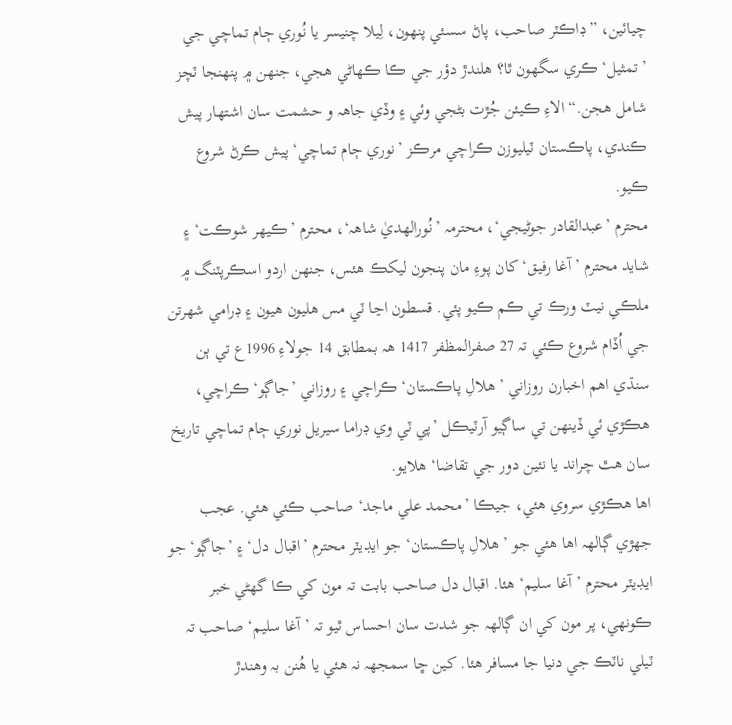چيائين، ”ڊاڪٽر صاحب، پاڻ سسئي پنھون، لِيلا چنيسر يا نُوري ڄام تماچي جي ’تمثيل‘ ڪري سگهون ٿا؟ هلندڙ دؤر جي ڪا ڪھاڻي هجي، جنھن ۾ پنھنجا ٽچز شامل هجن.“ الاءِ ڪيئن جُڙت بڻجي وئي ۽ وڏي جاھہ و حشمت سان اشتھار پيش ڪندي، پاڪستان ٽيليوزن ڪراچي مرڪز ’نوري ڄام تماچي‘ پيش ڪرڻ شروع ڪيو.
محترم ’عبدالقادر جوڻيجي‘، محترمہ ’نُورالھديٰ شاھہ‘، محترم ’ڪيھر شوڪت‘ ۽ شايد محترم ’آغا رفيق‘ کان پوءِ مان پنجون ليکڪ هئس، جنھن اردو اسڪرپٽنگ ۾ ملڪي نيٽ ورڪ تي ڪم ڪيو پئي. قسطون اڃا ٽي مس هليون هيون ۽ ڊرامي شھرتن جي اُڏام شروع ڪئي تہ 27 صفرالمظفر 1417 ھہ بمطابق 14 جولاءِ 1996ع تي ٻن سنڌي اهم اخبارن روزاني ’هلالِ پاڪستان‘ ڪراچي ۽ روزاني ’جاڳو‘ ڪراچي، هڪڙي ئي ڏينھن تي ساڳيو آرٽيڪل ’پي ٽي وي ڊراما سيريل نوري ڄام تماچي تاريخ سان هٿ چراند يا نئين دور جي تقاضا‘ هلايو.
اها هڪڙي سروي هئي، جيڪا ’محمد علي ماجد‘ صاحب ڪئي هئي. عجب جھڙي ڳالھہ اها هئي جو ’هلالِ پاڪستان‘ جو ايڊيٽر محترم ’اقبال دل‘ ۽ ’جاڳو‘ جو ايڊيٽر محترم ’آغا سليم‘ هئا. اقبال دل صاحب بابت تہ مون کي ڪا گهڻي خبر ڪونھي، پر مون کي ان ڳالھہ جو شدت سان احساس ٿيو تہ ’آغا سليم‘ صاحب تہ ٽيلي ناٽڪ جي دنيا جا مسافر هئا. کين ڇا سمجهہ نہ هئي يا هُنن بہ وهندڙ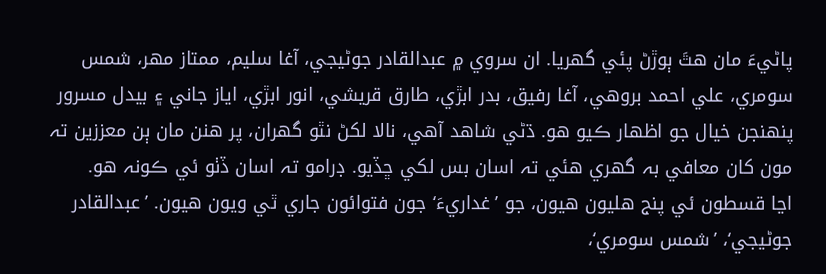پاڻيءَ مان هٿَ ٻوڙڻ پئي گهريا. ان سروي ۾ عبدالقادر جوڻيجي، آغا سليم، ممتاز مھر، شمس سومري، علي احمد بروهي، آغا رفيق، بدر ابڙي، طارق قريشي، انور ابڙي، اياز جاني ۽ بيدل مسرور پنھنجن خيال جو اظھار ڪيو هو. ڌڻي شاهد آهي، نالا لکڻ نٿو گهران، پر هنن مان ٻن معززين تہ مون کان معافي بہ گهري هئي تہ اسان بس لکي ڇڏيو. ڊرامو تہ اسان ڏٺو ئي ڪونہ هو.
اڃا قسطون ئي پنج هليون هيون، جو ’غداريءَ‘ جون فتوائون جاري ٿي ويون هيون. ’عبدالقادر جوڻيجي‘، ’شمس سومري‘،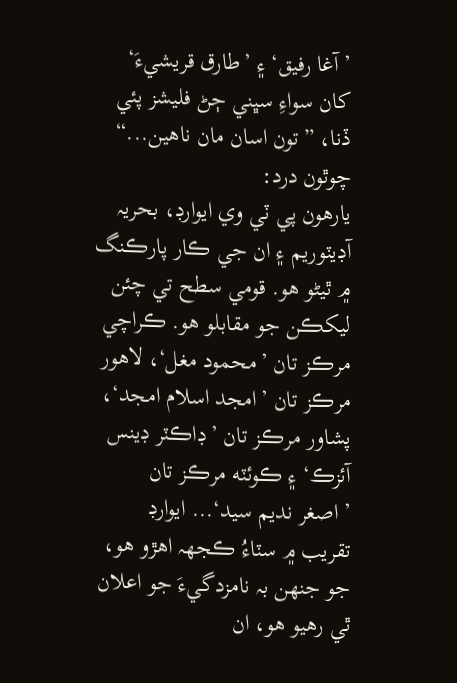’آغا رفيق‘ ۽ ’طارق قريشيءَ‘ کان سواءِ سڀني ڄڻ فليشز پئي ڏنا، ”تون اسان مان ناهين...“
چوٿون درد:
يارهون پي ٽي وي ايوارڊ، بحريہ آڊيٽوريم ۽ ان جي ڪار پارڪنگ ۾ ٿيڻو هو. قومي سطح تي چئن ليکڪن جو مقابلو هو. ڪراچي مرڪز تان ’محمود مغل‘، لاهور مرڪز تان ’امجد اسلام امجد‘، پشاور مرڪز تان ’ڊاڪٽر ڊينس آئزڪ‘ ۽ ڪوئٽه مرڪز تان ’اصغر نديم سيد‘... ايوارڊ تقريب ۾ سٽاءُ ڪجهہ اهڙو هو، جو جنھن بہ نامزدگيءَ جو اعلان ٿي رهيو هو، ان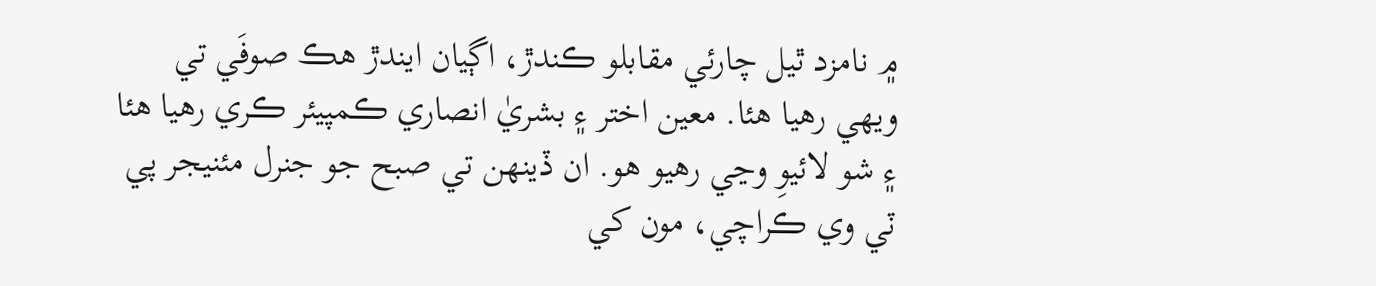۾ نامزد ٿيل چارئي مقابلو ڪندڙ، اڳيان ايندڙ هڪ صوفَي تي ويھي رهيا هئا. معين اختر ۽ بشريٰ انصاري ڪمپيئر ڪري رهيا هئا ۽ شو لائيوِ وڃي رهيو هو. ان ڏينھن تي صبح جو جنرل مئنيجر پي ٽي وي ڪراچي، مون کي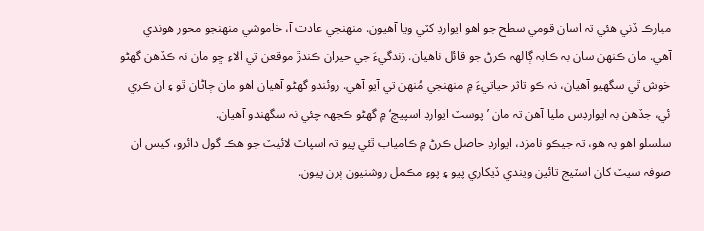مبارڪ ڏني هئي تہ اسان قومي سطح جو اهو ايوارڊ کٽي ويا آهيون. منھنجي عادت آ، خاموشي منھنجو محور هوندي آهي. مان ڪنھن سان بہ ڪابہ ڳالھہ ڪرڻ جو قائل ناهيان. زندگيءَ جي حيران ڪندڙ موقعن تي الاءِ ڇو مان نہ ڪڏهن گهڻو خوش ٿي سگهيو آهيان، نہ ڪو تاثر حياتيءَ ۾ منھنجي مُنھن تي آيو آهي. روئندو گهڻو آهيان اهو مان ڄاڻان ٿو ۽ ان ڪري ئي، جڏهن بہ ايوارڊس مليا آهن تہ مان ’پوسٽ ايوارڊ اسپيچ‘ ۾ گهڻو ڪجهہ چئي نہ سگهندو آهيان.
سلسلو اهو بہ هو، تہ جيڪو نامزد، ايوارڊ حاصل ڪرڻ ۾ ڪامياب ٿئي پيو تہ اسپاٽ لائيٽ جو هڪ گول دائرو، کيس ان صوفہ سيٽ کان اسٽيج تائين ويندي ڏيکاري پيو ۽ پوءِ مڪمل روشنيون ٻرن پيون.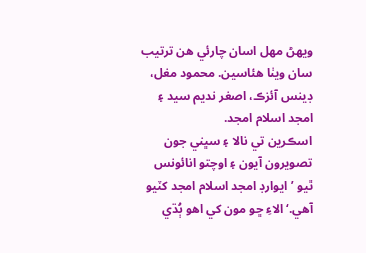ويھڻ مھل اسان چارئي هن ترتيب سان ويٺا هئاسين. محمود مغل، ڊينس آئزڪ، اصغر نديم سيد ۽ امجد اسلام امجد.
اسڪرين تي نالا ۽ سڀني جون تصويرون آيون ۽ اوچتو انائونس ٿيو ’ايوارڊ امجد اسلام امجد کٽيو آهي.‘ الاءِ ڇو مون کي اهو ٻُڌي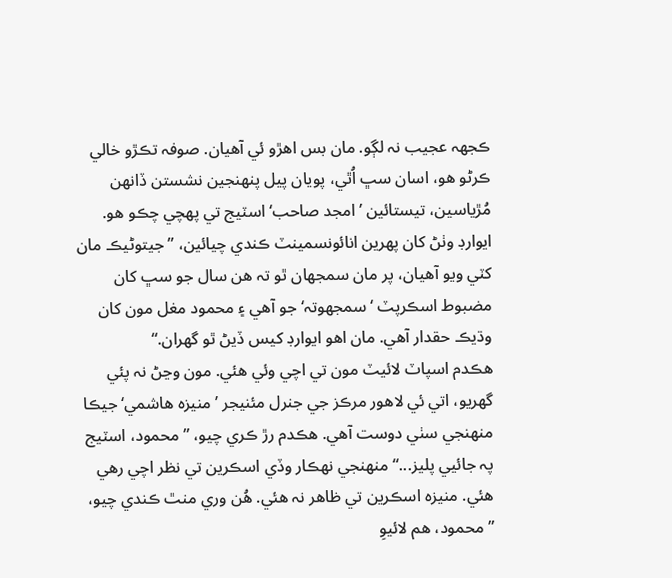ڪجهہ عجيب نہ لڳو. مان بس اهڙو ئي آهيان. صوفہ تڪڙو خالي ڪرڻو هو، اسان سڀ اُٿي، پويان پيل پنھنجين نشستن ڏانھن مُڙياسين، تيستائين ’امجد صاحب‘ اسٽيج تي پھچي چڪو هو. ايوارڊ وٺڻ کان پھرين انائونسمينٽ ڪندي چيائين، ”جيتوڻيڪ مان کٽي ويو آهيان، پر مان سمجهان ٿو تہ هن سال جو سڀ کان مضبوط اسڪرپٽ ‘سمجهوتہ‘ جو آهي ۽ محمود مغل مون کان وڌيڪ حقدار آهي. مان اهو ايوارڊ کيس ڏيڻ ٿو گهران.“
هڪدم اسپاٽ لائيٽ مون تي اچي وئي هئي. مون وڃڻ نہ پئي گهريو، اتي ئي لاهور مرڪز جي جنرل مئنيجر ’منيزه هاشمي‘ جيڪا منھنجي سٺي دوست آهي. هڪدم رڙ ڪري چيو، ”محمود، اسٽيج پہ جائيي پليز...“ منھنجي نھڪار وڏي اسڪرين تي نظر اچي رهي هئي. منيزه اسڪرين تي ظاهر نہ هئي. هُن وري منٿ ڪندي چيو، ”محمود، هم لائيوِ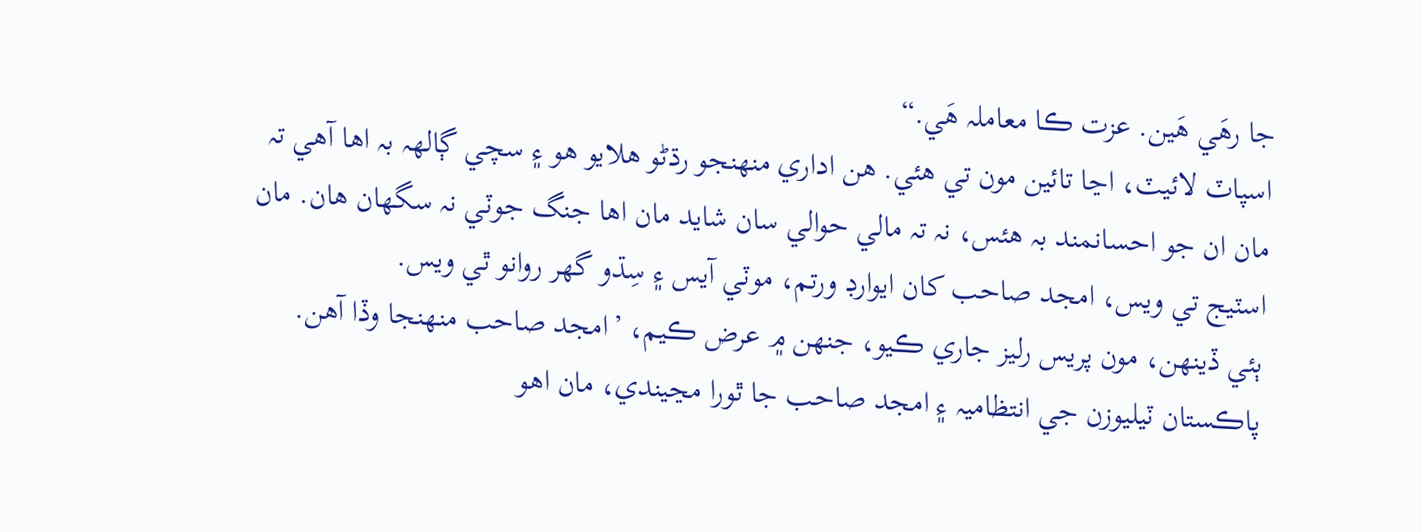جا رهَي هَين. عزت ڪا معاملہ هَي.“
اسپاٽ لائيٽ، اڃا تائين مون تي هئي. هن اداري منھنجو رڌڻو هلايو هو ۽ سچي ڳالھہ بہ اها آهي تہ مان ان جو احسانمند بہ هئس، نہ تہ مالي حوالي سان شايد مان اها جنگ جوٽي نہ سگهان هان. مان اسٽيج تي ويس، امجد صاحب کان ايوارڊ ورتم، موٽي آيس ۽ سِڌو گهر روانو ٿي ويس.
ٻئي ڏينھن، مون پريس رليز جاري ڪيو، جنھن ۾ عرض ڪيم، ’امجد صاحب منھنجا وڏا آهن. پاڪستان ٽيليوزن جي انتظاميہ ۽ امجد صاحب جا ٿورا مڃيندي، مان اهو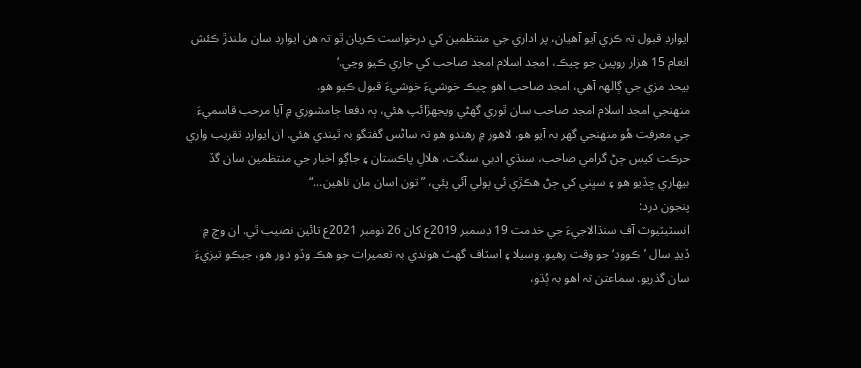ايوارڊ قبول تہ ڪري آيو آهيان، پر اداري جي منتظمين کي درخواست ڪريان ٿو تہ هن ايوارڊ سان ملندڙ ڪئش انعام 15 هزار روپين جو چيڪ، امجد اسلام امجد صاحب کي جاري ڪيو وڃي.‘
بيحد مزي جي ڳالھہ آهي، امجد صاحب اهو چيڪ خوشيءَ خوشيءَ قبول ڪيو هو.
منھنجي امجد اسلام امجد صاحب سان ٿوري گهڻي ويجهڙائپ هئي، ٻہ دفعا ڄامشوري ۾ آپا مرحب قاسميءَ جي معرفت هُو منھنجي گهر بہ آيو هو. لاهور ۾ رهندو هو تہ ساڻس گفتگو بہ ٿيندي هئي. ان ايوارڊ تقريب واري حرڪت کيس ڄڻ گرامي صاحب، سنڌي ادبي سنگت، هلالِ پاڪستان ۽ جاڳو اخبار جي منتظمين سان گڏ بيھاري ڇڏيو هو ۽ سڀني کي ڄڻ هڪڙي ئي ٻولي آئي پئي، ”تون اسان مان ناهين...“
پنجون درد:
انسٽيٽيوٽ آف سنڌالاجيءَ جي خدمت 19 ڊسمبر 2019ع کان 26 نومبر 2021ع تائين نصيب ٿي. ان وچ ۾ ڏيڍ سال ’ڪووڊ‘ جو وقت رهيو. وسيلا ۽ اسٽاف گهٽ هوندي بہ تعميرات جو هڪ وڏو دور هو، جيڪو تيزيءَ سان گذريو. سماعتن تہ اهو بہ ٻُڌو،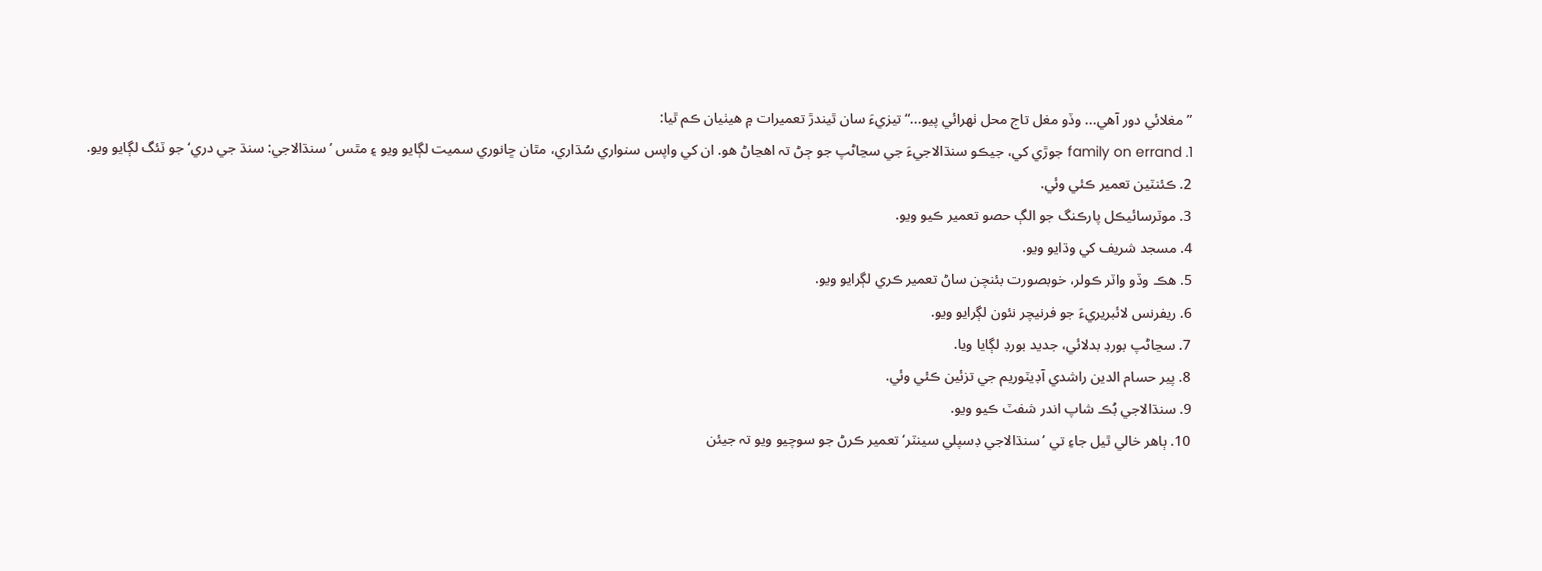”مغلائي دور آهي... وڏو مغل تاج محل ٺھرائي پيو...“ تيزيءَ سان ٿيندڙ تعميرات ۾ هيٺيان ڪم ٿيا:
1. family on errand جوڙي کي، جيڪو سنڌالاجيءَ جي سڃاڻپ جو ڄڻ تہ اهڃاڻ هو. ان کي واپس سنواري سُڌاري، مٿان ڇانوري سميت لڳايو ويو ۽ مٿس ’سنڌالاجي: سنڌ جي دري‘ جو ٽئگ لڳايو ويو.
2. ڪئنٽين تعمير ڪئي وئي.
3. موٽرسائيڪل پارڪنگ جو الڳ حصو تعمير ڪيو ويو.
4. مسجد شريف کي وڌايو ويو.
5. هڪ وڏو واٽر ڪولر، خوبصورت بئنچن ساڻ تعمير ڪري لڳرايو ويو.
6. ريفرنس لائبريريءَ جو فرنيچر نئون لڳرايو ويو.
7. سڃاڻپ بورڊ بدلائي، جديد بورڊ لڳايا ويا.
8. پير حسام الدين راشدي آڊيٽوريم جي تزئين ڪئي وئي.
9. سنڌالاجي بُڪ شاپ اندر شفٽ ڪيو ويو.
10. ٻاهر خالي ٿيل جاءِ تي ’سنڌالاجي ڊسپلي سينٽر‘ تعمير ڪرڻ جو سوچيو ويو تہ جيئن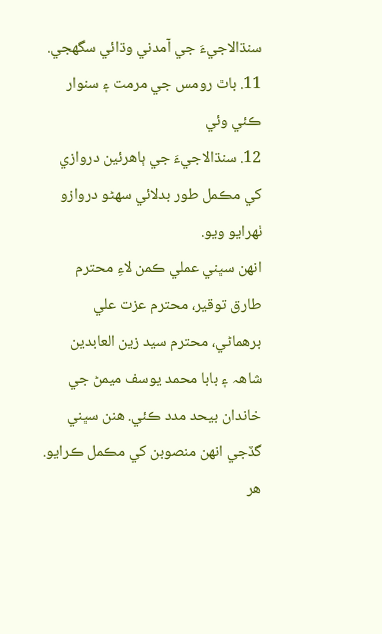سنڌالاجيءَ جي آمدني وڌائي سگهجي.
11. باٿ رومس جي مرمت ۽ سنوار ڪئي وئي
12. سنڌالاجيءَ جي ٻاهرئين دروازي کي مڪمل طور بدلائي سھڻو دروازو ٺھرايو ويو.
انھن سڀني عملي ڪمن لاءِ محترم طارق توقير، محترم عزت علي برهماڻي، محترم سيد زين العابدين شاھہ ۽ بابا محمد يوسف ميمڻ جي خاندان بيحد مدد ڪئي. هنن سڀني گڏجي انھن منصوبن کي مڪمل ڪرايو. هر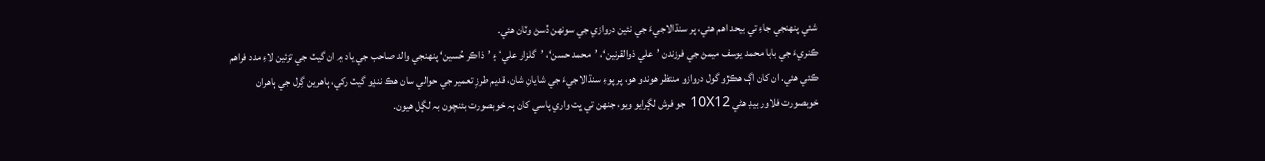شئي پنھنجي جاءِ تي بيحد اهم هئي، پر سنڌالاجيءَ جي نئين دروازي جي سونھن ڏسڻ وٽان هئي.
ڪنريءَ جي بابا محمد يوسف ميمڻ جي فرزندن ’علي ذوالقرنين‘، ’محمد حسن‘، ’گلزار علي‘ ۽ ’ذاڪر حُسين‘ پنھنجي والد صاحب جي ياد ۾ ان گيٽ جي تزئين لاءِ مدد فراهم ڪئي هئي. ان کان اڳ هڪڙو گول دروازو منتظر هوندو هو، پر پوءِ سنڌالاجيءَ جي شايانِ شان، قديم طرزِ تعمير جي حوالي سان هڪ ننڍو گيٽ رکي، ٻاهرين گِرل جي ٻاهران خوبصورت فلاور بيڊ هڻي 10X12 جو فرش لڳرايو ويو، جنھن تي ڀت واري پاسي کان ٻہ خوبصورت بئنچون بہ لڳل هيون.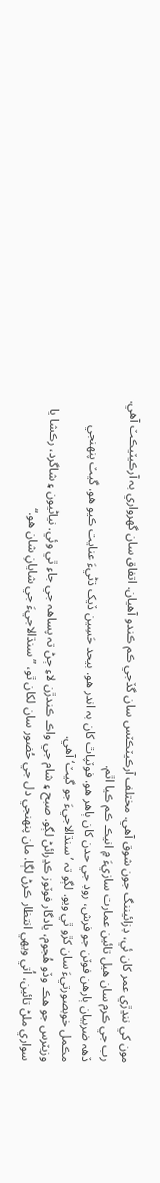مون کي ننڍڙي عمر کان ئي، ڊزائيننگ جون شوق آهي. مختلف آرڪيٽڪٽس سان گڏجي ڪم ڪندو آهيان. اتفاق سان گهرواري بہ آرڪيٽيڪٽ آهي. رب جي ڪرم سان هيل تائين عمارت سازيءَ ۾ انيڪ ڪم ڪيا اٿم.
ڏھہ ضربيان ٻارهن فوٽن جو فرش، روڊ جي حدن کان ٻاهر هو. فوٽپاٿ کان بہ اندر هو. بيحد حَسِين ڏيک ڌڻيءَ عنايت ڪيو هو. گيٽ پنھنجي مڪمل خوبصورتيءَ سان کڙو ٿي ويو. لڳو تہ ’سنڌالاجيءَ جو گيٽ‘ آهي.
وزيٽرس جو هڪ وڏو هُجوم، يادگار فوٽوز ڪڍرائڻ لڳو. صبح ۽ شام جي واڪ ڪندڙن لاءِ ڄڻ تہ پساھہ جي جاءِ ٿي وئي. نياڻيون ۽ شاگرد، رڪشا يا سواري ملڻ تائين، اُتي ويھي انتظار ڪرڻ لڳا. مان پنھنجي دل جي حُضور سان لکان ٿو، ”سنڌالاجيءَ جي شايانِ شان هو.“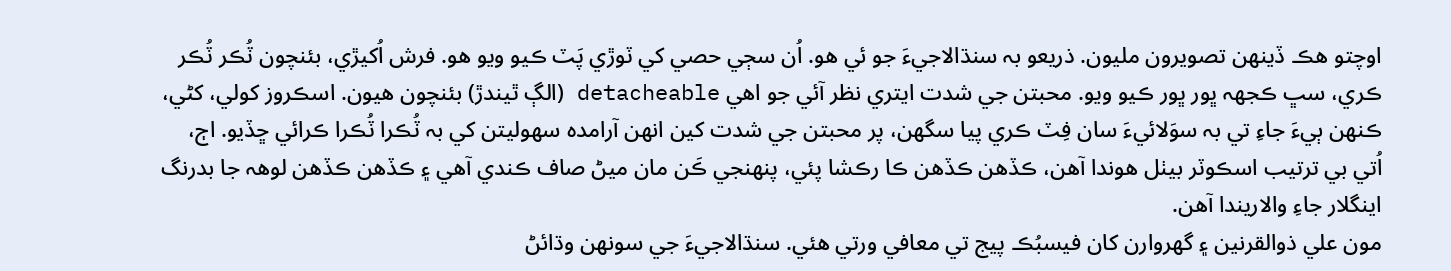اوچتو هڪ ڏينھن تصويرون مليون. ذريعو بہ سنڌالاجيءَ جو ئي هو. اُن سڄي حصي کي ٽوڙي پَٽ ڪيو ويو هو. فرش اُکيڙي، بئنچون ٽُڪر ٽُڪر ڪري، سڀ ڪجهہ ڀور ڀور ڪيو ويو. محبتن جي شدت ايتري نظر آئي جو اهي detacheable (الڳ ٿيندڙ) بئنچون هيون. اسڪروز کولي، کڻي، ڪنھن ٻيءَ جاءِ تي بہ سوَلائيءَ سان فِٽ ڪري پيا سگهن، پر محبتن جي شدت کين انھن آرامدہ سھوليتن کي بہ ٽُڪرا ٽُڪرا ڪرائي ڇڏيو. اڄ، اُتي بي ترتيب اسڪوٽر بيٺل هوندا آهن، ڪڏهن ڪڏهن ڪا رڪشا پئي، پنھنجي ڪَن مان ميڻ صاف ڪندي آهي ۽ ڪڏهن ڪڏهن لوھہ جا بدرنگ اينگلار جاءِ والاريندا آهن.
مون علي ذوالقرنين ۽ گهروارن کان فيسبُڪ پيج تي معافي ورتي هئي. سنڌالاجيءَ جي سونھن وڌائڻ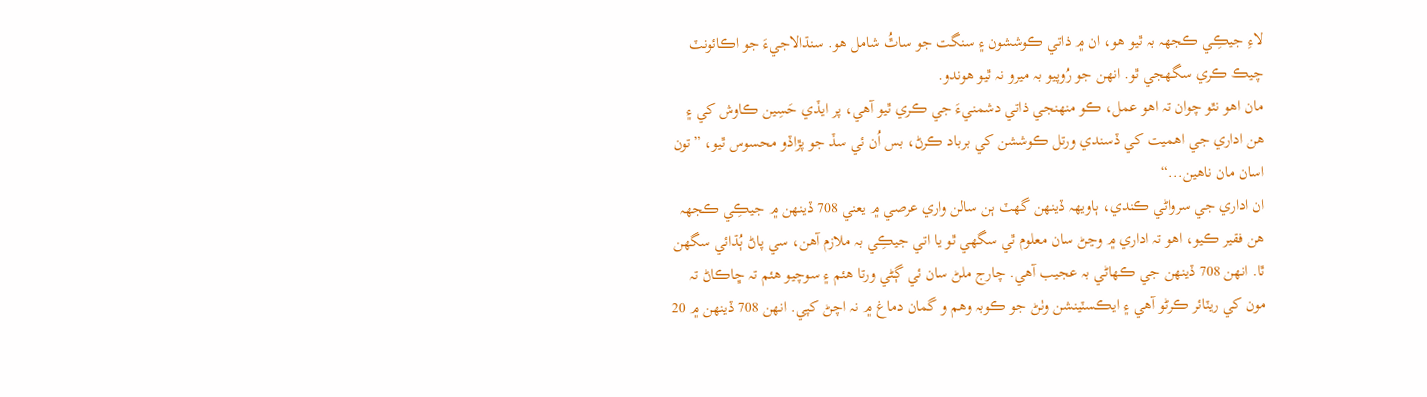لاءِ جيڪِي ڪجهہ بہ ٿيو هو، ان ۾ ذاتي ڪوششون ۽ سنگت جو ساٿُ شامل هو. سنڌالاجيءَ جو اڪائونٽ چيڪ ڪري سگهجي ٿو. انھن جو رُوپيو بہ ميرو نہ ٿيو هوندو.
مان اهو نٿو چوان تہ اهو عمل، ڪو منھنجي ذاتي دشمنيءَ جي ڪري ٿيو آهي، پر ايڏي حَسِين ڪاوش کي ۽ هن اداري جي اهميت کي ڏسندي ورتل ڪوششن کي برباد ڪرڻ، بس اُن ئي سڏ جو پڙاڏو محسوس ٿيو، ”تون اسان مان ناهين...“
ان اداري جي سرواڻي ڪندي، ٻاويھہ ڏينھن گهٽ ٻن سالن واري عرصي ۾ يعني 708 ڏينھن ۾ جيڪِي ڪجهہ هن فقير ڪيو، اهو تہ اداري ۾ وڃڻ سان معلوم ٿي سگهي ٿو يا اتي جيڪِي بہ ملازم آهن، سي پاڻ ٻُڌائي سگهن ٿا. انھن 708 ڏينھن جي ڪھاڻي بہ عجيب آهي. چارج ملڻ سان ئي ڳڻي ورتا هئم ۽ سوچيو هئم تہ ڇاڪاڻ تہ مون کي ريٽائر ڪرڻو آهي ۽ ايڪسٽينشن وٺڻ جو ڪوبہ وهم و گمان دماغ ۾ نہ اچڻ کپي. انھن 708 ڏينھن ۾ 20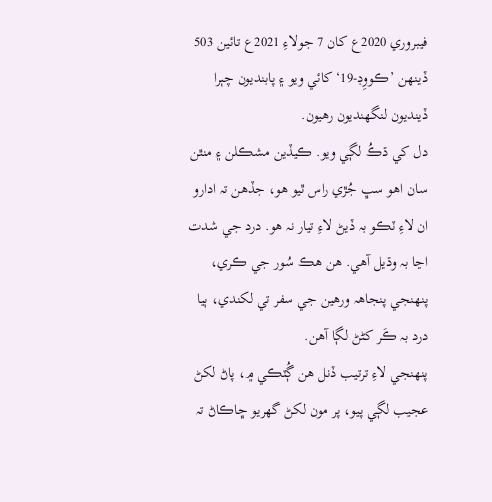فيبروري 2020ع کان 7 جولاءِ 2021ع تائين 503 ڏينھن ’ڪووِڊ-19‘ کائي ويو ۽ پابنديون چٻرا ڏينديون لنگهنديون رهيون.
دل کي ڌڪُ لڳي ويو. ڪيڏين مشڪلن ۽ منٿن سان اهو سڀ جُڙي راس ٿيو هو، جڏهن تہ ادارو ان لاءِ ٽڪو بہ ڏيڻ لاءِ تيار نہ هو. درد جي شدت اڃا بہ وڌيل آهي. هن هڪ سُور جي ڪري، پنھنجي پنجاھہ ورهين جي سفر تي لکندي، ٻيا درد بہ ڪَر کڻڻ لڳا آهن.
پنھنجي لاءِ ترتيب ڏنل هن ڳُٽڪي ۾، پاڻ لکڻ عجيب لڳي پيو، پر مون لکڻ گهريو ڇاڪاڻ تہ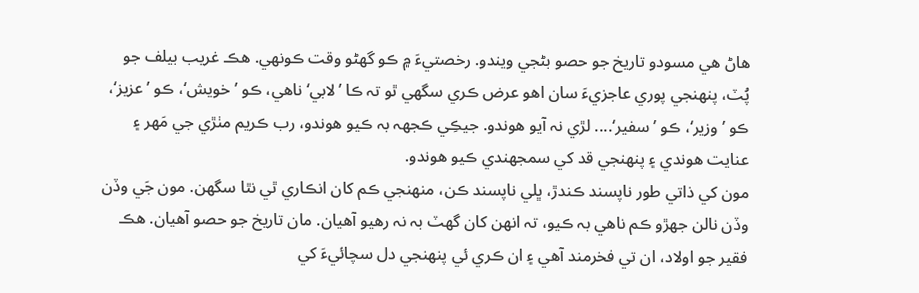هاڻ هي مسودو تاريخ جو حصو بڻجي ويندو. رخصتيءَ ۾ ڪو گهڻو وقت ڪونھي. هڪ غريب بيلف جو پُٽ، پنھنجي پوري عاجزيءَ سان اهو عرض ڪري سگهي ٿو تہ ڪا ’لابي‘ ناهي، ڪو ’خويش‘، ڪو ’عزيز‘، ڪو ’وزير‘، ڪو ’سفير‘.... لڙي نہ آيو هوندو. جيڪِي ڪجهہ بہ ڪيو هوندو، رب ڪريم مٺڙي جي مَهر ۽ عنايت هوندي ۽ پنھنجي قد کي سمجهندي ڪيو هوندو.
مون کي ذاتي طور ناپسند ڪندڙ، ڀلي ناپسند ڪن، منھنجي ڪم کان انڪاري ٿي نٿا سگهن. مون جَي وڏن وڏن نالن جھڙو ڪم ناهي بہ ڪيو، تہ انھن کان گهٽ بہ نہ رهيو آهيان. مان تاريخ جو حصو آهيان. هڪ فقير جو اولاد، ان تي فخرمند آهي ۽ ان ڪري ئي پنھنجي دل سچائيءَ کي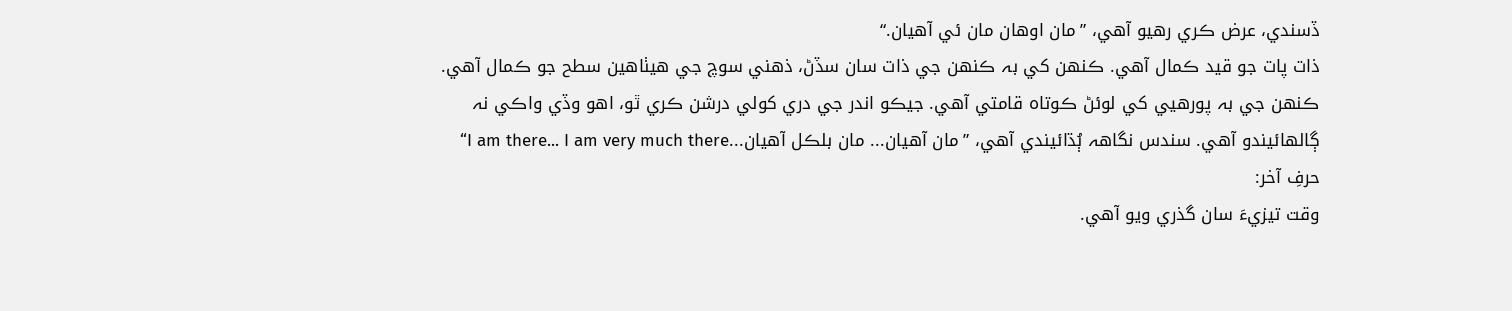ڏسندي، عرض ڪري رهيو آهي، ”مان اوهان مان ئي آهيان.“
ذات پات جو قيد ڪمال آهي. ڪنھن کي بہ ڪنھن جي ذات سان سڏڻ، ذهني سوچ جي هيٺاهين سطح جو ڪمال آهي. ڪنھن جي بہ پورهيي کي لوئڻ ڪوتاه قامتي آهي. جيڪو اندر جي دري کولي درشن ڪري ٿو، اهو وڏي واڪي نہ ڳالھائيندو آهي. سندس نگاھہ ٻُڌائيندي آهي، ”مان آهيان... مان بلڪل آهيان...I am there... I am very much there“
حرفِ آخر:
وقت تيزيءَ سان گذري ويو آهي.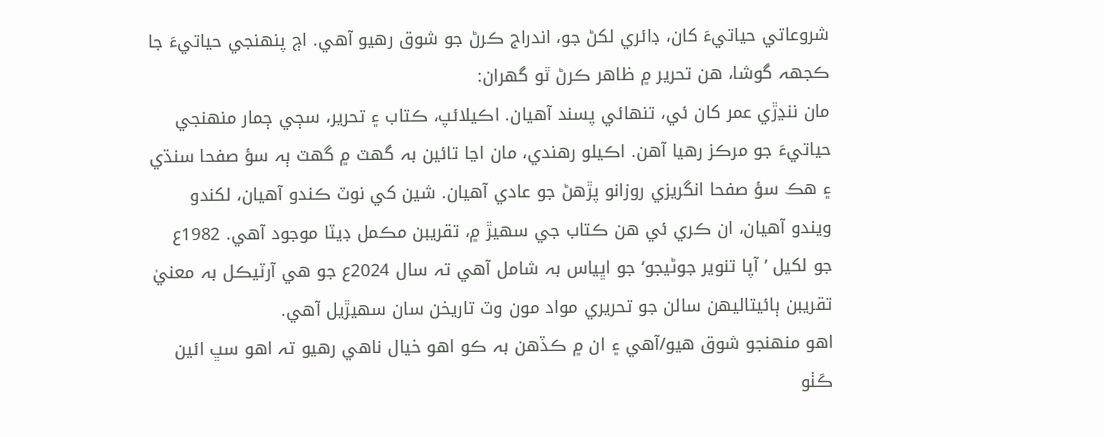شروعاتي حياتيءَ کان، ڊائري لکڻ جو، اندراج ڪرڻ جو شوق رهيو آهي. اڄ پنھنجي حياتيءَ جا ڪجهہ گوشا، هن تحرير ۾ ظاهر ڪرڻ ٿو گهران:
مان ننڍڙي عمر کان ئي، تنھائي پسند آهيان. اڪيلائپ، ڪتاب ۽ تحرير، سڄي ڄمار منھنجي حياتيءَ جو مرڪز رهيا آهن. اڪيلو رهندي، مان اڃا تائين بہ گهٽ ۾ گهٽ ٻہ سؤ صفحا سنڌي ۽ هڪ سؤ صفحا انگريزي روزانو پڙهڻ جو عادي آهيان. شين کي نوٽ ڪندو آهيان، لکندو ويندو آهيان، ان ڪري ئي هن ڪتاب جي سھيڙ ۾، تقريبن مڪمل ڊيٽا موجود آهي. 1982ع جو لکيل ’آپا تنوير جوڻيجو‘ جو اڀياس بہ شامل آهي تہ سال 2024ع جو هي آرٽيڪل بہ معنيٰ تقريبن ٻائيتاليھن سالن جو تحريري مواد مون وٽ تاريخن سان سھيڙيل آهي.
اهو منھنجو شوق هيو/آهي ۽ ان ۾ ڪڏهن بہ ڪو اهو خيال ناهي رهيو تہ اهو سڀ ائين ڪَٺو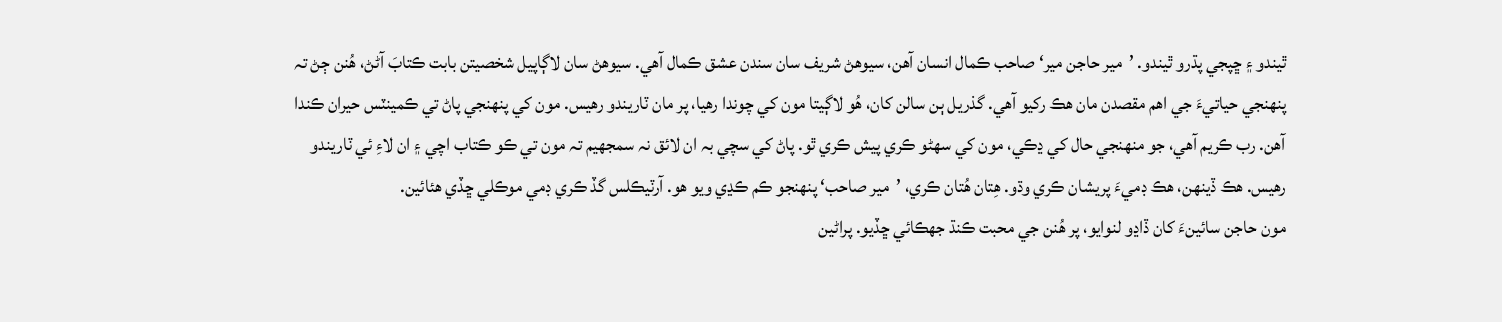ٿيندو ۽ ڇپجي پڌرو ٿيندو. ’مير حاجن مير‘ صاحب ڪمال انسان آهن، سيوهڻ شريف سان سندن عشق ڪمال آهي. سيوهڻ سان لاڳاپيل شخصيتن بابت ڪتابَ آڻڻ، هُنن ڄڻ تہ پنھنجي حياتيءَ جي اهم مقصدن مان هڪ رکيو آهي. گذريل ٻن سالن کان، هُو لاڳيتا مون کي چوندا رهيا، پر مان ٽاريندو رهيس. مون کي پنھنجي پاڻ تي ڪمينٽس حيران ڪندا آهن. رب ڪريم آهي، جو منھنجي حال کي ڍڪي، مون کي سھڻو ڪري پيش ڪري ٿو. پاڻ کي سچي بہ ان لائق نہ سمجهيم تہ مون تي ڪو ڪتاب اچي ۽ ان لاءِ ئي ٽاريندو رهيس. هڪ ڏينھن، هڪ ڊميءَ پريشان ڪري وڌو. هِتان هُتان ڪري، ’مير صاحب‘ پنھنجو ڪم ڪڍي ويو هو. آرٽيڪلس گڏ ڪري ڊمي موڪلي ڇڏي هئائين.
مون حاجن سائينءَ کان ڏاڍو لنوايو، پر هُنن جي محبت ڪنڌ جهڪائي ڇڏيو. پراڻين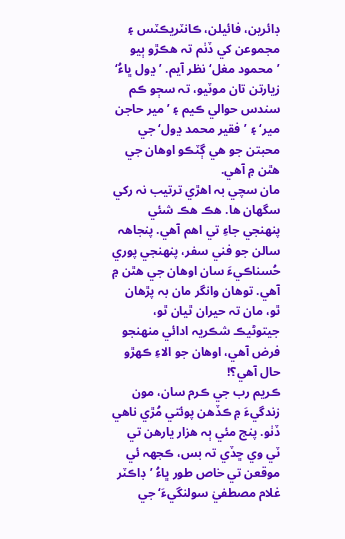ڊائرين، فائيلن، ڪانٽريڪٽس ۽ مجموعن کي ڏٺم تہ هڪڙو ٻيو ’محمود مغل‘ نظر آيم. ’ڍول ڀاءُ‘ زيارتن تان موٽيو، تہ سڄو ڪم سندس حوالي ڪيم ۽ ’مير حاجن مير‘ ۽ ’فقير محمد ڍول‘ جي محبتن جو هي ڳٽڪو اوهان جي هٿن ۾ آهي.
مان سچي بہ اهڙي ترتيب نہ رکي سگهان ها. هڪ هڪ شئي پنھنجي جاءِ تي اهم آهي. پنجاھہ سالن جو فني سفر، پنھنجي پوري حُسناڪيءَ سان اوهان جي هٿن ۾ آهي. توهان وانگر مان بہ پڙهان ٿو، مان تہ حيران ٿيان ٿو، جيتوڻيڪ شڪريہ ادائي منھنجو فرض آهي، اوهان جو الاءِ ڪھڙو حال آهي؟!
ڪريم رب جي ڪرم سان، مون زندگيءَ ۾ ڪڏهن پوئتي مُڙي ناهي ڏٺو. پنج مئي ٻہ هزار يارهن تي ٽي وي ڇڏي تہ بس، ڪجهہ ئي موقعن تي خاص طور ڀاءُ ’ڊاڪٽر غلام مصطفيٰ سولنگيءَ‘ جي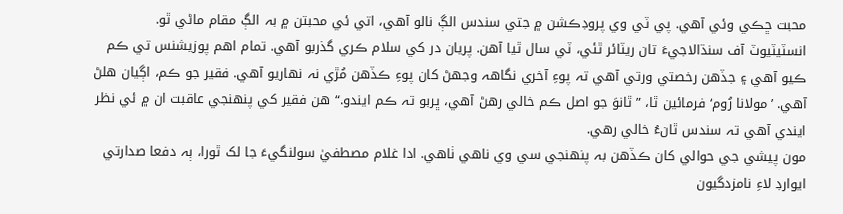محبت ڇڪي وئي آهي. پي ٽي وي پروڊڪشن ۾ جتي سندس الڳ نالو آهي، اتي ئي محبتن ۾ بہ الڳ مقام ماڻي ٿو.
انسٽيٽيوٽ آف سنڌالاجيءَ تان ريٽائر ٿئي، ٽي سال ٿيا آهن. پريان در کي سلام ڪري گذربو آهي. تمام اهم پوزيشنس تي ڪم ڪيو آهي ۽ جڏهن رخصتي ورتي آهي تہ پوءِ آخري نگاھہ وجهڻ کان پوءِ ڪڏهن مُڙي نہ نھاريو آهي. فقير جو ڪم، اڳيان هلڻ آهي. ’مولانا رُوم‘ فرمائين ٿا، ”ٿانوَ جو اصل ڪم خالي رهڻ آهي، ڀربو تہ ڪم ايندو.“ هن فقير کي پنھنجي عاقبت ان ۾ ئي نظر ايندي آهي تہ سندس ٿانءُ خالي رهي.
مون پيشي جي حوالي کان ڪڏهن بہ پنھنجي سي وي ناهي ٺاهي. ادا غلام مصطفيٰ سولنگيءَ جا لک ٿورا، ٻہ دفعا صدارتي ايوارڊ لاءِ نامزدگيون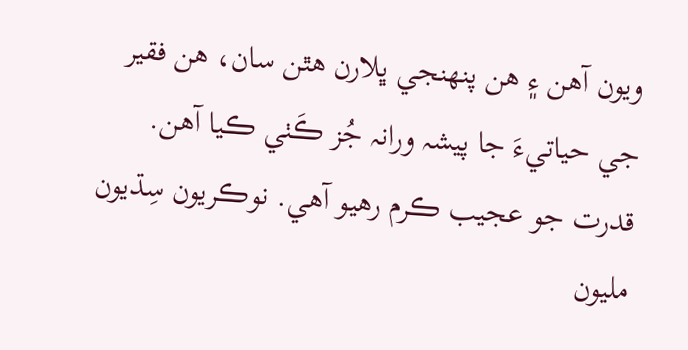ويون آهن ۽ هن پنھنجي ڀلارن هٿن سان، هن فقير جي حياتيءَ جا پيشہ ورانہ جُز ڪَٺي ڪيا آهن.
قدرت جو عجيب ڪرم رهيو آهي. نوڪريون سِڌيون مليون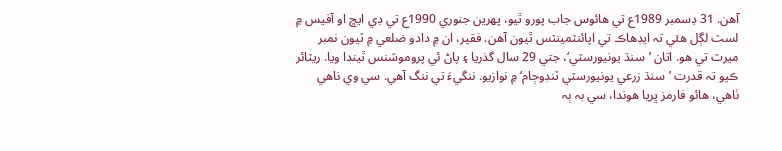آهن. 31 ڊسمبر 1989ع تي هائوس جاب پورو ٿيو، پھرين جنوري 1990ع تي ڊي ايڇ او آفيس ۾ لسٽ لڳل هئي تہ ايڊهاڪ تي اپائنٽمينٽس ٿيون آهن. فقير، ان ۾ دادو ضلعي ۾ ٽيون نمبر ميرٽ تي هو. اتان ’سنڌ يونيورسٽي‘، جتي 29 سال گذريا ۽ پاڻ ئي پروموشنس ٿيندا ويا. ريٽائر ڪيو تہ قدرت ’سنڌ زرعي يونيورسٽي ٽنڊوڄام‘ ۾ نوازيو. ننگيءَ تي ننگ آهي. سي وي ناهي ٺاهي، هائو فارمز ڀريا هوندا، سي بہ ٻہ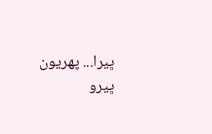ڀيرا... پھريون ڀيرو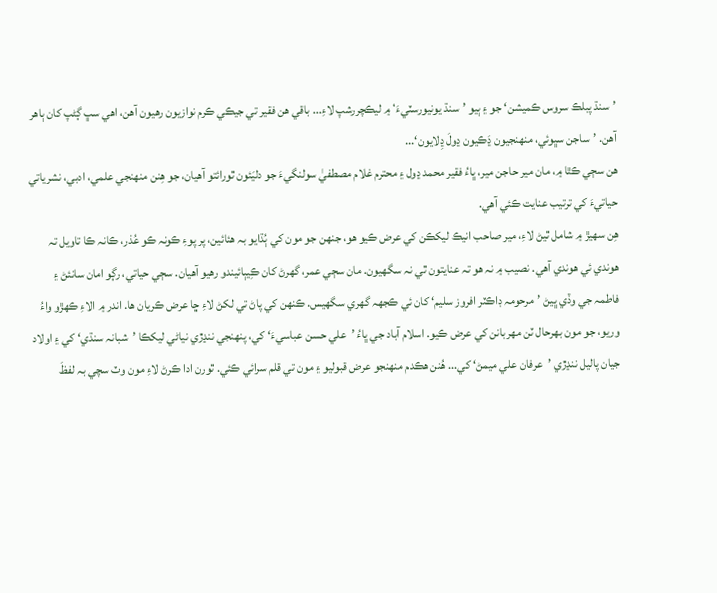’سنڌ پبلڪ سروس ڪميشن‘ جو ۽ ٻيو ’سنڌ يونيورسٽيءَ‘ ۾ ليڪچررشپ لاءِ... باقي هن فقير تي جيڪي ڪرم نوازيون رهيون آهن، اهي سڀ ڳڻپ کان ٻاهر آهن. ’ساجن سڀوئي، منھنجيون ڍَڪيون ڍولَ ڍِلايون‘...
هن سڄي ڪٿا ۾، مان مير حاجن مير، ڀاءُ فقير محمد ڍول ۽ محترم غلام مصطفيٰ سولنگيءَ جو دليَئون ٿورائتو آهيان، جو هِنن منھنجي علمي، ادبي، نشرياتي حياتيءَ کي ترتيب عنايت ڪئي آهي.
هِن سھيڙ ۾ شامل ٿيڻ لاءِ، مير صاحب انيڪ ليکڪن کي عرض ڪيو هو، جنھن جو مون کي ٻُڌايو بہ هئائين، پر پوءِ ڪونہ ڪو عُذر، ڪانہ ڪا تاويل تہ هوندي ئي هوندي آهي. نصيب ۾ نہ هو تہ عنايتون ٿي نہ سگهيون. مان سڄي عمر، گهرڻ کان ڪِيٻائيندو رهيو آهيان. سڄي حياتي، رڳو امان سانئڻ ۽ فاطمہ جي وڏي ڀيڻ ’مرحومہ ڊاڪٽر افروز سليم‘ کان ئي ڪجهہ گهري سگهيس. ڪنھن کي پاڻ تي لکڻ لاءِ ڇا عرض ڪريان ها. اندر ۾ الاءِ ڪھڙو واءُ وريو، جو مون بھرحال ٽن مھربانن کي عرض ڪيو. اسلام آباد جي ڀاءُ ’علي حسن عباسيءَ‘ کي، پنھنجي ننڍڙي نياڻي ليکڪا ’شبانہ سنڌي‘ کي ۽ اولاد جيان پاليل ننڍڙي ’عرفان علي ميمڻ‘ کي... هُنن هڪدم منھنجو عرض قبوليو ۽ مون تي قلم سرائي ڪئي. ٿورن ادا ڪرڻ لاءِ مون وٽ سچي بہ لفظَ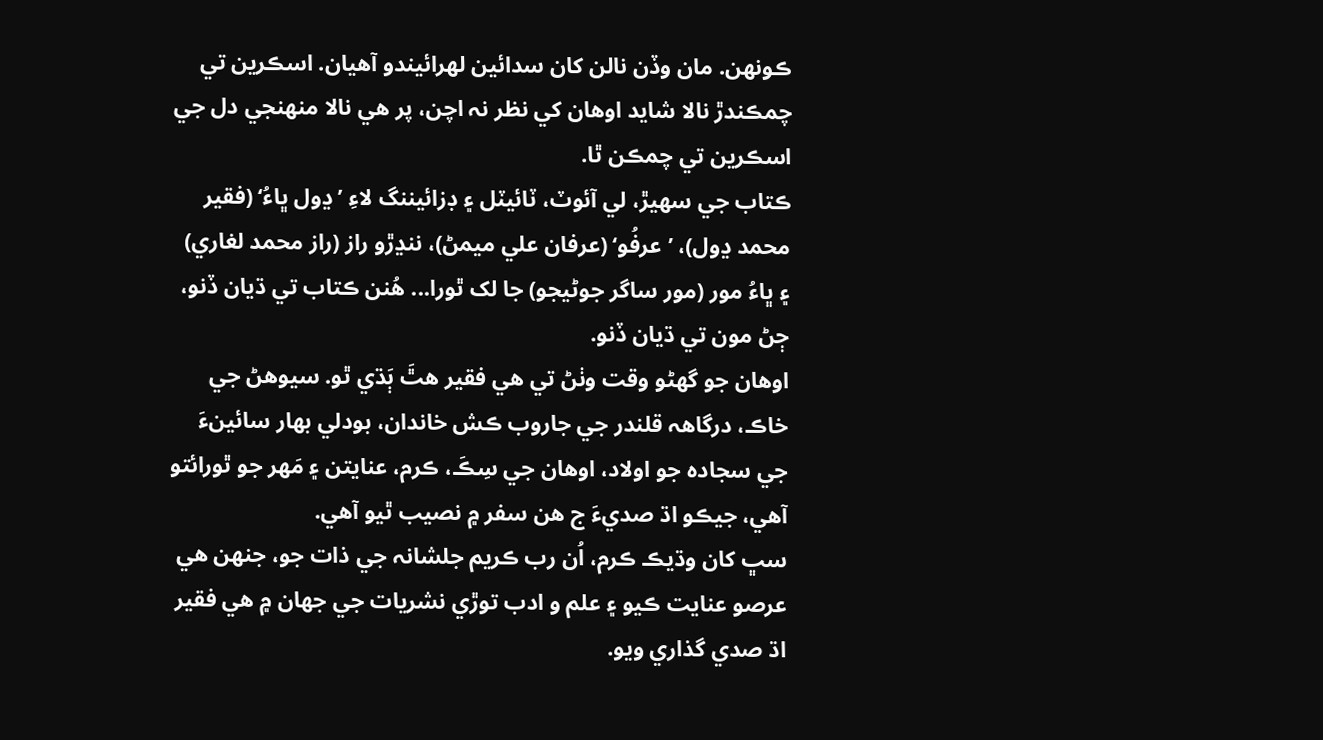ڪونھن. مان وڏن نالن کان سدائين لھرائيندو آهيان. اسڪرين تي چمڪندڙ نالا شايد اوهان کي نظر نہ اچن، پر هي نالا منھنجي دل جي اسڪرين تي چمڪن ٿا.
ڪتاب جي سھيڙ، لي آئوٽ، ٽائيٽل ۽ ڊزائيننگ لاءِ ’ڍول ڀاءُ‘ (فقير محمد ڍول)، ’عرفُو‘ (عرفان علي ميمڻ)، ننڍڙو راز (راز محمد لغاري) ۽ ڀاءُ مور (مور ساگر جوڻيجو) جا لک ٿورا... هُنن ڪتاب تي ڌيان ڏنو، ڄڻ مون تي ڌيان ڏنو.
اوهان جو گهڻو وقت وٺڻ تي هي فقير هٿَ ٻَڌي ٿو. سيوهڻ جي خاڪ، درگاھہ قلندر جي جاروب ڪش خاندان، بودلي بھار سائينءَ جي سجادہ جو اولاد، اوهان جي سِڪَ، ڪرم، عنايتن ۽ مَهر جو ٿورائتو آهي، جيڪو اڌ صديءَ ج هن سفر ۾ نصيب ٿيو آهي.
سڀ کان وڌيڪ ڪرم، اُن رب ڪريم جلشانہ جي ذات جو، جنھن هي عرصو عنايت ڪيو ۽ علم و ادب توڙي نشريات جي جھان ۾ هي فقير اڌ صدي گذاري ويو.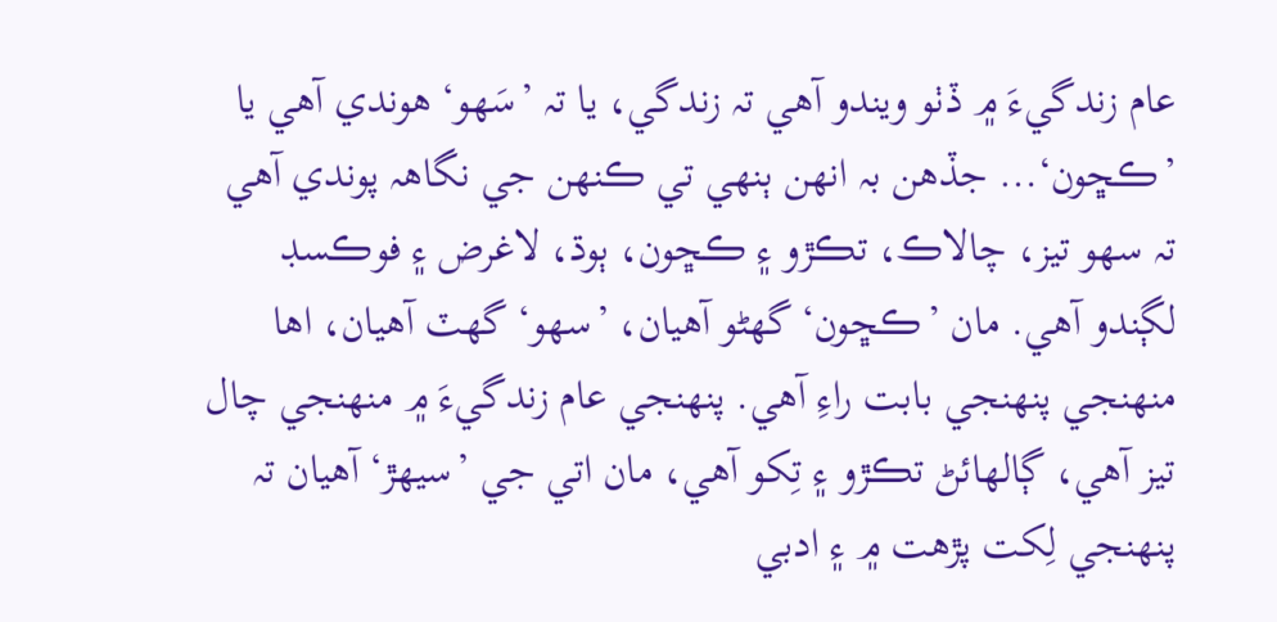عام زندگيءَ ۾ ڏٺو ويندو آهي تہ زندگي، يا تہ ’سَهو‘ هوندي آهي يا ’ڪڇون‘... جڏهن بہ انھن ٻنھي تي ڪنھن جي نگاھہ پوندي آهي تہ سھو تيز، چالاڪ، تڪڙو ۽ ڪڇون، ٻوڌ، لاغرض ۽ فوڪسڊ لڳندو آهي. مان ’ڪڇون‘ گهڻو آهيان، ’سھو‘ گهٽ آهيان، اها منھنجي پنھنجي بابت راءِ آهي. پنھنجي عام زندگيءَ ۾ منھنجي چال تيز آهي، ڳالھائڻ تڪڙو ۽ تِکو آهي، مان اتي جي ’سيھڙ‘ آهيان تہ پنھنجي لِکت پڙهت ۾ ۽ ادبي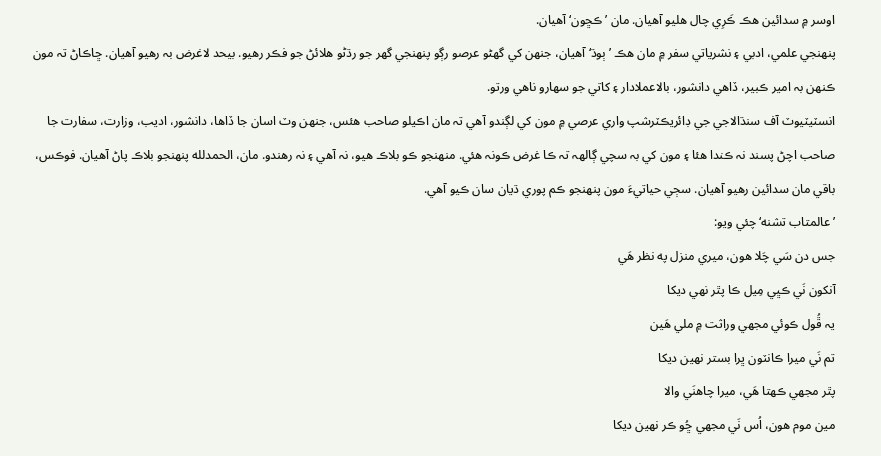اوسر ۾ سدائين هڪ ڪَرِي چال هليو آهيان. مان ’ڪڇون‘ آهيان.
پنھنجي علمي، ادبي ۽ نشرياتي سفر ۾ مان هڪ ’ٻوڌ‘ آهيان، جنھن کي گهڻو عرصو رڳو پنھنجي گهر جو رڌڻو هلائڻ جو فڪر رهيو. بيحد لاغرض بہ رهيو آهيان. ڇاڪاڻ تہ مون ڪنھن بہ امير ڪبير، ڏاهي دانشور، بالاعملادار ۽ کاتي جو سھارو ناهي ورتو.
انسٽيٽيوٽ آف سنڌالاجي جي ڊائريڪٽرشپ واري عرصي ۾ مون کي لڳندو آهي تہ مان اڪيلو صاحب هئس، جنھن وٽ اسان جا ڏاها، دانشور، اديب، وزارت، سفارت جا صاحب اچڻ پسند نہ ڪندا هئا ۽ مون کي بہ سچي ڳالھہ تہ ڪا غرض ڪونہ هئي. منھنجو ڪو بلاڪ هيو، نہ آهي ۽ نہ رهندو. مان، الحمدلله پنھنجو بلاڪ پاڻ آهيان. فوڪس، باقي مان سدائين رهيو آهيان. سڄي حياتيءَ مون پنھنجو ڪم پوري ڌيان سان ڪيو آهي.
’عالمتاب تشنه‘ چئي ويو:
جس دن سَي چَلا هون، ميري منزل په نظر هَي
آنکون نَي ڪڀي مِيل ڪا پٿر نھي ديکا
يہ ڦُول ڪوئي مجهي وراثت ۾ ملي هَين
تم نَي ميرا ڪانٽون ڀرا بستر نھين ديکا
پٿر مجهي ڪھتا هَي، ميرا چاهنَي والا
مين موم هون، اُس نَي مجهي ڇُو ڪر نھين ديکا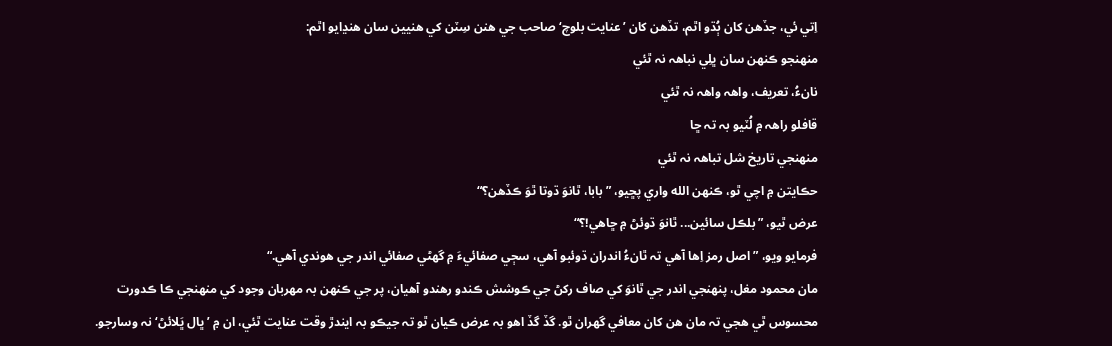اِتي ئي، جڏهن کان ٻُڌو اٿم، تڏهن کان ’عنايت بلوچ‘ صاحب جي هنن سِٽن کي هنيين سان هنڍايو اٿم:
منھنجو ڪنھن سان ڀلِي نباھہ نہ ٿئي
نانءُ، تعريف، واھہ واھہ نہ ٿئي
قافلو راھہ ۾ لُٽيو بہ تہ ڇا
منھنجي تاريخ شل تباھہ نہ ٿئي
حڪايتن ۾ اچي ٿو، ڪنھن الله واري پڇيو، ”بابا، ٿانوَ ڌوتا ٿوَ ڪڏهن؟“
عرض ٿيو، ”بلڪل سائين... ٿانوَ ڌوئڻ ۾ ڇاهي!؟“
فرمايو ويو، ”اصل رمز اِها آهي تہ ٿانءُ اندران ڌوئبو آهي، سڄي صفائيءَ ۾ گهڻي صفائي اندر جي هوندي آهي.“
مان محمود مغل، پنھنجي اندر جي ٿانوَ کي صاف رکڻ جي ڪوشش ڪندو رهندو آهيان، پر جي ڪنھن بہ مھربان وجود کي منھنجي ڪا ڪدورت محسوس ٿي هجي تہ مان هن کان معافي گهران ٿو. گڏ گڏ اهو بہ عرض ڪيان ٿو تہ جيڪو بہ ايندڙ وقت عنايت ٿئي، ان ۾ ’ڀال ڀَلائڻ‘ نہ وسارجو.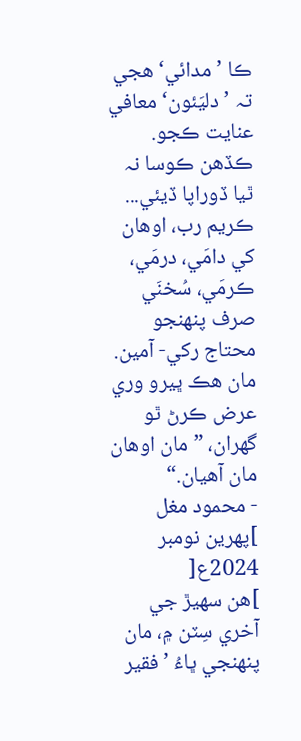ڪا ’مدائي‘ هجي تہ ’دليَئون‘ معافي عنايت ڪجو. ڪڏهن ڪوسا نہ ٿيا ڏوراپا ڏيئي...
ڪريم رب، اوهان کي دامَي، درمَي، ڪرمَي، سُخنَي صرف پنھنجو محتاج رکي- آمين.
مان هڪ ڀيرو وري عرض ڪرڻ ٿو گهران، ”مان اوهان مان آهيان.“
- محمود مغل
]پھرين نومبر 2024ع[
]هن سھيڙ جي آخري سِٽن ۾، مان پنھنجي ڀاءُ ’فقير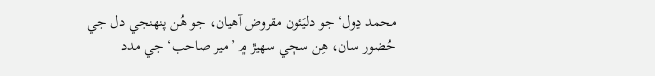محمد ڍول‘ جو دليَئون مقروض آهيان، جو هُن پنھنجي دل جي حُضور سان، هِن سڄي سھيڙ ۾ ’مير صاحب‘ جي مدد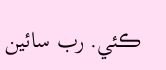ڪئي. رب سائين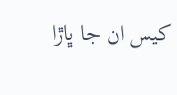کيس ان جا ڀاڙا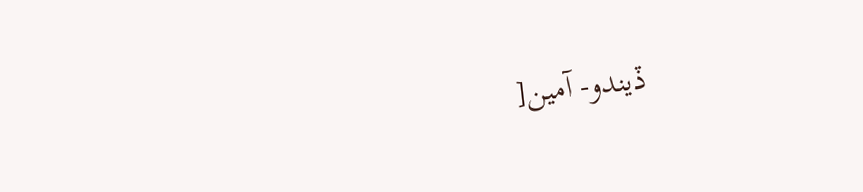ڏيندو- آمين[